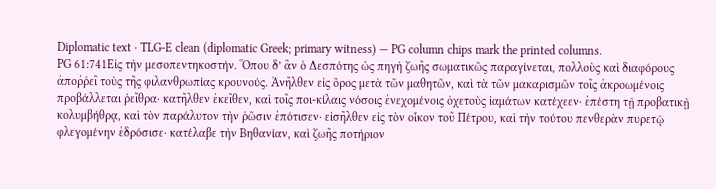Diplomatic text · TLG-E clean (diplomatic Greek; primary witness) — PG column chips mark the printed columns.
PG 61:741Εἰς τὴν μεσοπεντηκοστήν. Ὅπου δ’ ἂν ὁ Δεσπότης ὡς πηγὴ ζωῆς σωματικῶς παραγίνεται, πολλοὺς καὶ διαφόρους ἀποῤῥεῖ τοὺς τῆς φιλανθρωπίας κρουνούς. Ἀνῆλθεν εἰς ὄρος μετὰ τῶν μαθητῶν, καὶ τὰ τῶν μακαρισμῶν τοῖς ἀκροωμένοις προβάλλεται ῥεῖθρα· κατῆλθεν ἐκεῖθεν, καὶ τοῖς ποι-κίλαις νόσοις ἐνεχομένοις ὀχετοὺς ἰαμάτων κατέχεεν· ἐπέστη τῇ προβατικῇ κολυμβήθρᾳ, καὶ τὸν παράλυτον τὴν ῥῶσιν ἐπότισεν· εἰσῆλθεν εἰς τὸν οἶκον τοῦ Πέτρου, καὶ τὴν τούτου πενθερὰν πυρετῷ φλεγομένην ἐδρόσισε· κατέλαβε τὴν Βηθανίαν, καὶ ζωῆς ποτήριον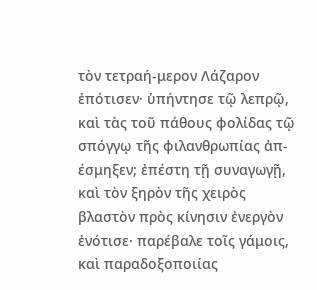τὸν τετραή-μερον Λάζαρον ἐπότισεν· ὑπήντησε τῷ λεπρῷ, καὶ τὰς τοῦ πάθους φολίδας τῷ σπόγγῳ τῆς φιλανθρωπίας ἀπ-έσμηξεν; ἐπέστη τῇ συναγωγῇ, καὶ τὸν ξηρὸν τῆς χειρὸς βλαστὸν πρὸς κίνησιν ἐνεργὸν ἐνότισε· παρέβαλε τοῖς γάμοις, καὶ παραδοξοποιίας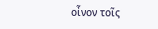οἶνον τοῖς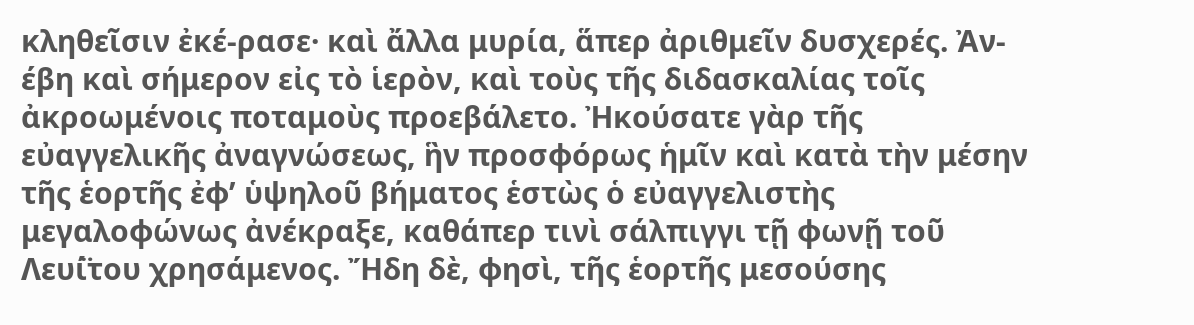κληθεῖσιν ἐκέ-ρασε· καὶ ἄλλα μυρία, ἅπερ ἀριθμεῖν δυσχερές. Ἀν-έβη καὶ σήμερον εἰς τὸ ἱερὸν, καὶ τοὺς τῆς διδασκαλίας τοῖς ἀκροωμένοις ποταμοὺς προεβάλετο. Ἠκούσατε γὰρ τῆς εὐαγγελικῆς ἀναγνώσεως, ἣν προσφόρως ἡμῖν καὶ κατὰ τὴν μέσην τῆς ἑορτῆς ἐφ’ ὑψηλοῦ βήματος ἑστὼς ὁ εὐαγγελιστὴς μεγαλοφώνως ἀνέκραξε, καθάπερ τινὶ σάλπιγγι τῇ φωνῇ τοῦ Λευί̈του χρησάμενος. Ἤδη δὲ, φησὶ, τῆς ἑορτῆς μεσούσης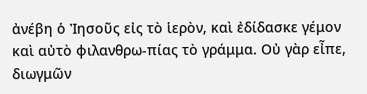ἀνέβη ὁ Ἰησοῦς εἰς τὸ ἱερὸν, καὶ ἐδίδασκε γέμον καὶ αὐτὸ φιλανθρω-πίας τὸ γράμμα. Οὐ γὰρ εἶπε, διωγμῶν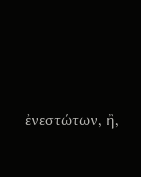ἐνεστώτων, ἢ,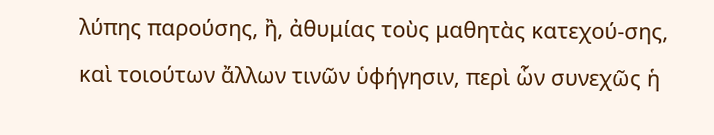λύπης παρούσης, ἢ, ἀθυμίας τοὺς μαθητὰς κατεχού-σης, καὶ τοιούτων ἄλλων τινῶν ὑφήγησιν, περὶ ὧν συνεχῶς ἡ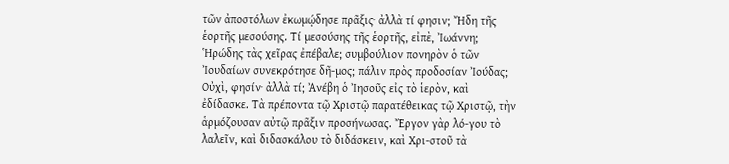τῶν ἀποστόλων ἐκωμῴδησε πρᾶξις· ἀλλὰ τί φησιν; Ἤδη τῆς ἑορτῆς μεσούσης. Τί μεσούσης τῆς ἑορτῆς, εἰπὲ, Ἰωάννη; Ἡρώδης τὰς χεῖρας ἐπέβαλε; συμβούλιον πονηρὸν ὁ τῶν Ἰουδαίων συνεκρότησε δῆ-μος; πάλιν πρὸς προδοσίαν Ἰούδας; Οὐχὶ, φησίν· ἀλλὰ τί; Ἀνέβη ὁ Ἰησοῦς εἰς τὸ ἱερὸν, καὶ ἐδίδασκε. Τὰ πρέποντα τῷ Χριστῷ παρατέθεικας τῷ Χριστῷ, τὴν ἁρμόζουσαν αὐτῷ πρᾶξιν προσήνωσας. Ἔργον γὰρ λό-γου τὸ λαλεῖν, καὶ διδασκάλου τὸ διδάσκειν, καὶ Χρι-στοῦ τὰ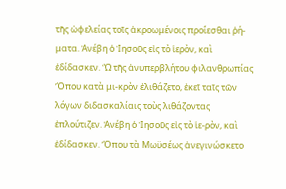τῆς ὠφελείας τοῖς ἀκροωμένοις προί̈εσθαι ῥή-ματα. Ἀνέβη ὁ Ἰησοῦς εἰς τὸ ἱερὸν, καὶ ἐδίδασκεν. Ὢ τῆς ἀνυπερβλήτου φιλανθρωπίας Ὅπου κατὰ μι-κρὸν ἐλιθάζετο, ἐκεῖ ταῖς τῶν λόγων διδασκαλίαις τοὺς λιθάζοντας ἐπλούτιζεν. Ἀνέβη ὁ Ἰησοῦς εἰς τὸ ἱε-ρὸν, καὶ ἐδίδασκεν. Ὅπου τὰ Μωϋσέως ἀνεγινώσκετο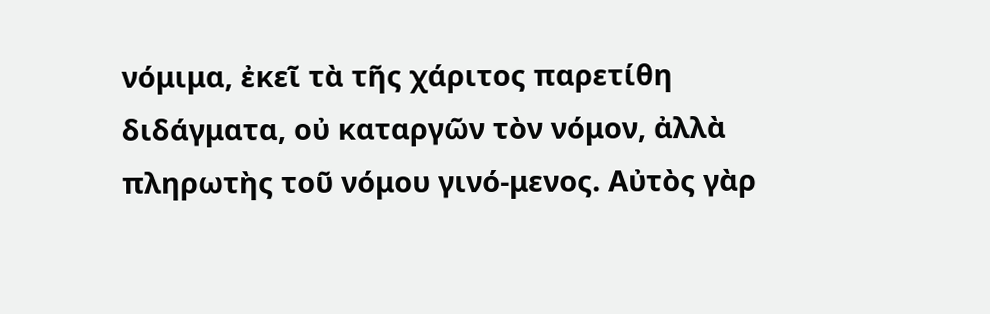νόμιμα, ἐκεῖ τὰ τῆς χάριτος παρετίθη διδάγματα, οὐ καταργῶν τὸν νόμον, ἀλλὰ πληρωτὴς τοῦ νόμου γινό-μενος. Αὐτὸς γὰρ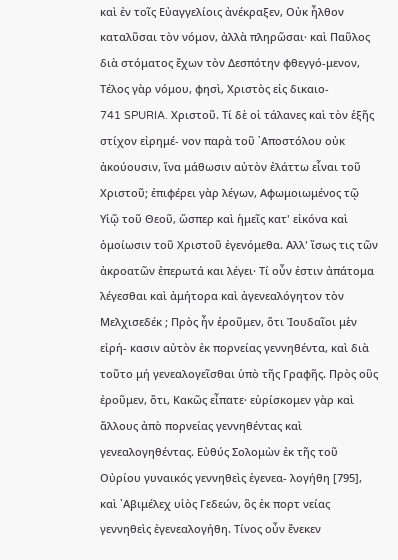καὶ ἐν τοῖς Εὐαγγελίοις ἀνέκραξεν, Οὐκ ἦλθον καταλῦσαι τὸν νόμον, ἀλλὰ πληρῶσαι· καὶ Παῦλος διὰ στόματος ἔχων τὸν Δεσπότην φθεγγό-μενον, Τέλος γὰρ νόμου, φησὶ, Χριστὸς εἰς δικαιο-
741 SPURIA. Χριστοῦ. Τί δὲ οἱ τάλανες καὶ τὸν ἑξῆς στίχον εἰρημέ- νον παρὰ τοῦ ᾿Αποστόλου οὐκ ἀκούουσιν, ἵνα μάθωσιν αὐτὸν ἐλάττω εἶναι τοῦ Χριστοῦ; ἐπιφέρει γὰρ λέγων, Αφωμοιωμένος τῷ Υἱῷ τοῦ Θεοῦ, ὥσπερ καὶ ἡμεῖς κατ' εἰκόνα καὶ ὁμοίωσιν τοῦ Χριστοῦ ἐγενόμεθα. Αλλ' ἴσως τις τῶν ἀκροατῶν ἐπερωτά και λέγει· Τί οὖν ἐστιν ἀπάτομα λέγεσθαι καὶ ἀμήτορα καὶ ἀγενεαλόγητον τὸν Μελχισεδέκ ; Πρὸς ἦν ἐροῦμεν, ὅτι Ἰουδαῖοι μὲν εἰρή- κασιν αὐτὸν ἐκ πορνείας γεννηθέντα, καὶ διὰ τοῦτο μή γενεαλογεῖσθαι ὑπὸ τῆς Γραφῆς. Πρὸς οὓς ἐροῦμεν, ὅτι, Κακῶς εἶπατε· εὑρίσκομεν γὰρ καὶ ἄλλους ἀπὸ πορνείας γεννηθέντας καὶ γενεαλογηθέντας. Εὐθύς Σολομὼν ἐκ τῆς τοῦ Οὐρίου γυναικός γεννηθεὶς ἐγενεα- λογήθη [795], καὶ ᾿Αβιμέλεχ υἱὸς Γεδεών, ὃς ἐκ πορτ νείας γεννηθεὶς ἐγενεαλογήθη. Τίνος οὖν ἔνεκεν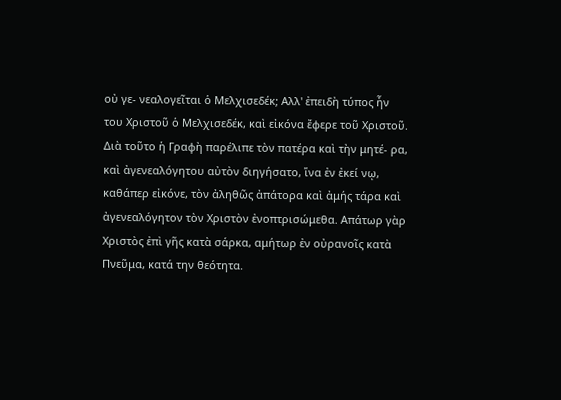οὐ γε- νεαλογεῖται ὁ Μελχισεδέκ; Αλλ' ἐπειδὴ τύπος ἦν του Χριστοῦ ὁ Μελχισεδέκ, καὶ εἰκόνα ἔφερε τοῦ Χριστοῦ. Διὰ τοῦτο ἡ Γραφὴ παρέλιπε τὸν πατέρα καὶ τὴν μητέ- ρα, καὶ ἀγενεαλόγητου αὐτὸν διηγήσατο, ἵνα ἐν ἐκεί νῳ, καθάπερ εἰκόνε, τὸν ἀληθῶς ἀπάτορα καὶ ἀμής τάρα καὶ ἀγενεαλόγητον τὸν Χριστὸν ἐνοπτρισώμεθα. Απάτωρ γὰρ Χριστὸς ἐπὶ γῆς κατὰ σάρκα, αμήτωρ ἐν οὐρανοῖς κατὰ Πνεῦμα, κατά την θεότητα.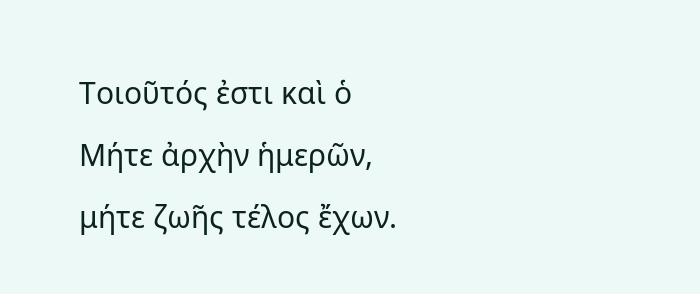Τοιοῦτός ἐστι καὶ ὁ Μήτε ἀρχὴν ἡμερῶν, μήτε ζωῆς τέλος ἔχων.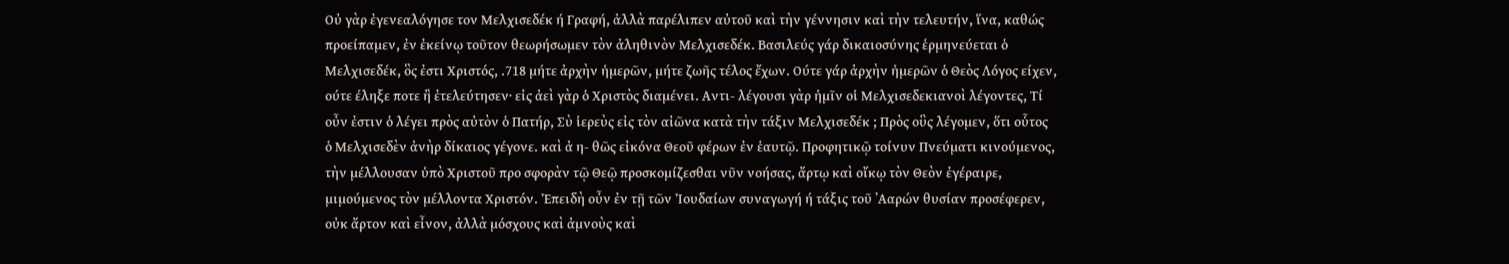Οὐ γὰρ ἐγενεαλόγησε τον Μελχισεδέκ ή Γραφή, ἀλλὰ παρέλιπεν αὐτοῦ καὶ τὴν γέννησιν καὶ τὴν τελευτήν, ἵνα, καθώς προείπαμεν, ἐν ἐκείνῳ τοῦτον θεωρήσωμεν τὸν ἀληθινὸν Μελχισεδέκ. Βασιλεύς γάρ δικαιοσύνης ἑρμηνεύεται ὁ Μελχισεδέκ, ὃς ἐστι Χριστός, .718 μήτε ἀρχὴν ἡμερῶν, μήτε ζωῆς τέλος ἔχων. Ούτε γάρ ἀρχὴν ἡμερῶν ὁ Θεὸς Λόγος είχεν, ούτε έληξε ποτε ἢ ἐτελεύτησεν· εἰς ἀεὶ γὰρ ὁ Χριστὸς διαμένει. Αντι- λέγουσι γὰρ ἡμῖν οἱ Μελχισεδεκιανοὶ λέγοντες, Τί οὖν ἐστιν ὁ λέγει πρὸς αὐτὸν ὁ Πατήρ, Σὺ ἱερεὺς εἰς τὸν αἰῶνα κατὰ τὴν τάξιν Μελχισεδέκ ; Πρὸς οὓς λέγομεν, ὅτι οὗτος ὁ Μελχισεδὲν ἀνὴρ δίκαιος γέγονε. καὶ ἀ η- θῶς εἰκόνα Θεοῦ φέρων ἐν ἑαυτῷ. Προφητικῷ τοίνυν Πνεύματι κινούμενος, τὴν μέλλουσαν ὑπὸ Χριστοῦ προ σφορὰν τῷ Θεῷ προσκομίζεσθαι νῦν νοήσας, ἄρτῳ καὶ οἴκῳ τὸν Θεὸν ἐγέραιρε, μιμούμενος τὸν μέλλοντα Χριστόν. Ἐπειδὴ οὖν ἐν τῇ τῶν Ἰουδαίων συναγωγή ή τάξις τοῦ ᾿Ααρών θυσίαν προσέφερεν, οὐκ ἄρτον καὶ εἶνον, ἀλλὰ μόσχους καὶ ἀμνοὺς καὶ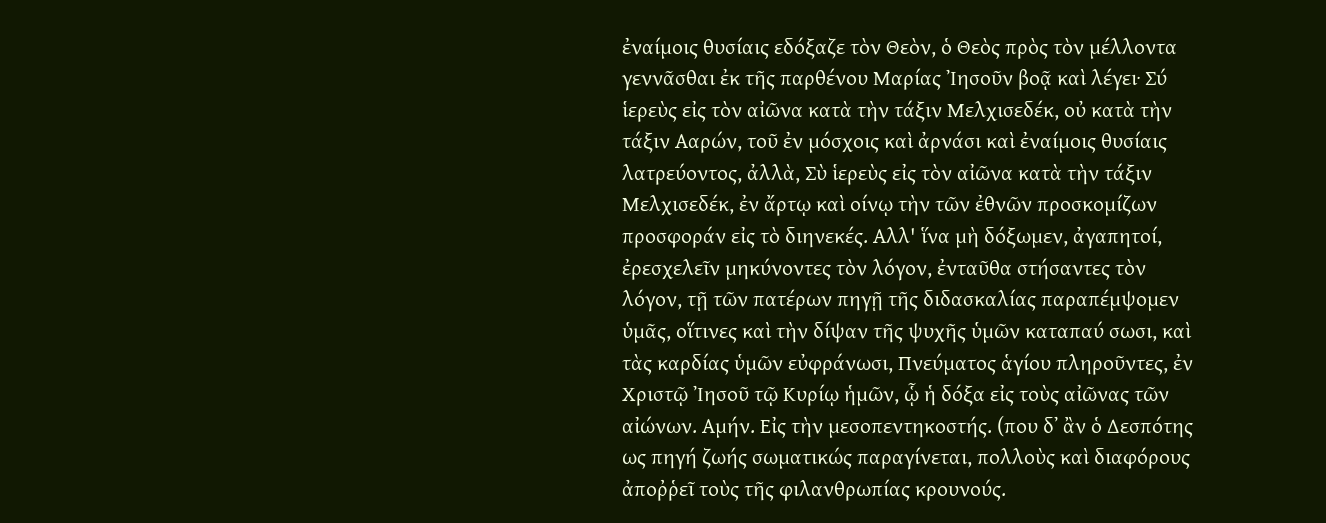ἐναίμοις θυσίαις εδόξαζε τὸν Θεὸν, ὁ Θεὸς πρὸς τὸν μέλλοντα γεννᾶσθαι ἐκ τῆς παρθένου Μαρίας Ἰησοῦν βοᾷ καὶ λέγει· Σύ ἱερεὺς εἰς τὸν αἰῶνα κατὰ τὴν τάξιν Μελχισεδέκ, οὐ κατὰ τὴν τάξιν Ααρών, τοῦ ἐν μόσχοις καὶ ἀρνάσι καὶ ἐναίμοις θυσίαις λατρεύοντος, ἀλλὰ, Σὺ ἱερεὺς εἰς τὸν αἰῶνα κατὰ τὴν τάξιν Μελχισεδέκ, ἐν ἄρτῳ καὶ οίνῳ τὴν τῶν ἐθνῶν προσκομίζων προσφοράν εἰς τὸ διηνεκές. Αλλ' ἵνα μὴ δόξωμεν, ἀγαπητοί, ἐρεσχελεῖν μηκύνοντες τὸν λόγον, ἐνταῦθα στήσαντες τὸν λόγον, τῇ τῶν πατέρων πηγῇ τῆς διδασκαλίας παραπέμψομεν ὑμᾶς, οἵτινες καὶ τὴν δίψαν τῆς ψυχῆς ὑμῶν καταπαύ σωσι, καὶ τὰς καρδίας ὑμῶν εὐφράνωσι, Πνεύματος ἁγίου πληροῦντες, ἐν Χριστῷ Ἰησοῦ τῷ Κυρίῳ ἡμῶν, ᾧ ἡ δόξα εἰς τοὺς αἰῶνας τῶν αἰώνων. Αμήν. Εἰς τὴν μεσοπεντηκοστής. (που δ᾽ ἂν ὁ Δεσπότης ως πηγή ζωής σωματικώς παραγίνεται, πολλοὺς καὶ διαφόρους ἀποῤῥεῖ τοὺς τῆς φιλανθρωπίας κρουνούς.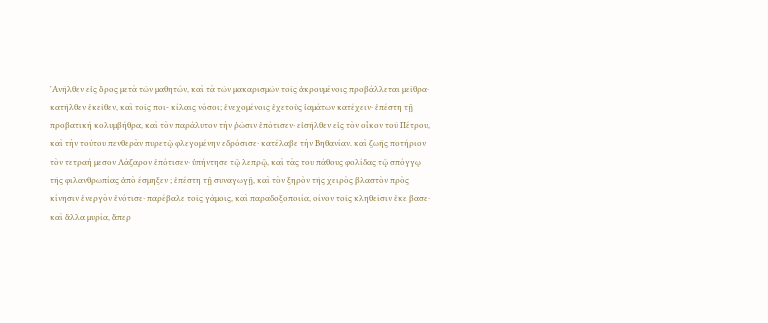᾿Ανῆλθεν εἰς ὄρος μετὰ τῶν μαθητών, καὶ τὰ τῶν μακαρισμῶν τοῖς ἀκρουμένοις προβάλλεται μεῖθρα· κατῆλθεν ἐκεῖθεν, καὶ τοῖς ποι- κίλαις νόσοι; ἐνεχομένοις ἐχετοὺς ἰαμάτων κατέχειν· ἐπέστη τῇ προβατική κολυμβήθρα, καὶ τὸν παράλυτον τὴν ῥῶσιν ἐπότισεν· εἰσῆλθεν εἰς τὸν οἶκον τοῦ Πέτρου, καὶ τὴν τούτου πενθερὰν πυρετῷ φλεγομένην εδρόσισε· κατέλαβε τὴν Βηθανίαν. καὶ ζωῆς ποτήριον τὸν τετραή μεσον Λάζαρον ἐπότισεν· ὑπήντησε τῷ λεπρῷ, καὶ τὰς του πάθους φολίδας τῷ σπόγγῳ τῆς φιλανθρωπίας ἀπὸ έσμηξεν ; ἐπέστη τῇ συναγωγῇ, καὶ τὸν ξηρὸν τῆς χειρὸς βλαστὸν πρὸς κίνησιν ἐνεργὸν ἐνότισε· παρέβαλε τοῖς γάμοις, καὶ παραδοξοποιία, οίνον τοῖς κληθεῖσιν ἐκε βασε· καὶ ἄλλα μυρία, ἅπερ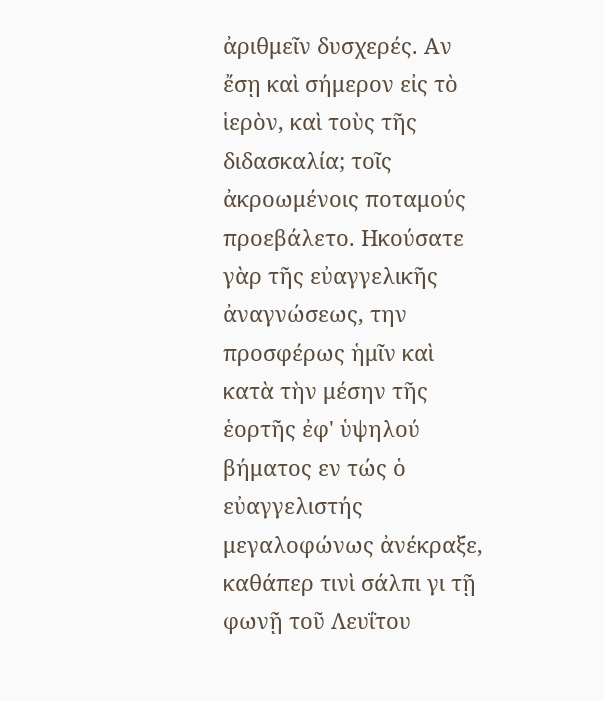ἀριθμεῖν δυσχερές. Αν ἔσῃ καὶ σήμερον εἰς τὸ ἱερὸν, καὶ τοὺς τῆς διδασκαλία; τοῖς ἀκροωμένοις ποταμούς προεβάλετο. Ηκούσατε γὰρ τῆς εὐαγγελικῆς ἀναγνώσεως, την προσφέρως ἡμῖν καὶ κατὰ τὴν μέσην τῆς ἑορτῆς ἐφ' ὑψηλού βήματος εν τώς ὁ εὐαγγελιστής μεγαλοφώνως ἀνέκραξε, καθάπερ τινὶ σάλπι γι τῇ φωνῇ τοῦ Λευΐτου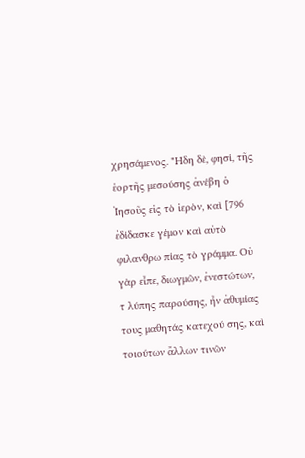χρησάμενος. "Ηδη δὲ, φησί, τῆς ἑορτῆς μεσούσης ἀνέβη ὁ Ἰησοῦς εἰς τὸ ἱερὸν, καὶ [796 ἐδίδασκε γέμον καὶ αὐτὸ φιλανθρω πίας τὸ γράμμα. Οὐ γὰρ εἶπε, διωγμῶν, ἐνεστώτων, τ λύπης παρούσης, ἦν ἀθυμίας τους μαθητάς κατεχού σης, καὶ τοιούτων ἄλλων τινῶν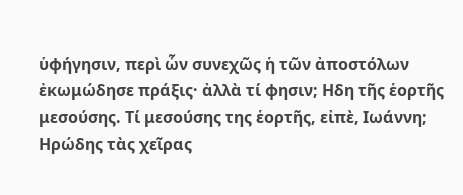ὑφήγησιν, περὶ ὧν συνεχῶς ἡ τῶν ἀποστόλων ἐκωμώδησε πράξις· ἀλλὰ τί φησιν; Ηδη τῆς ἑορτῆς μεσούσης. Τί μεσούσης της ἑορτῆς, εἰπὲ, Ιωάννη; Ηρώδης τὰς χεῖρας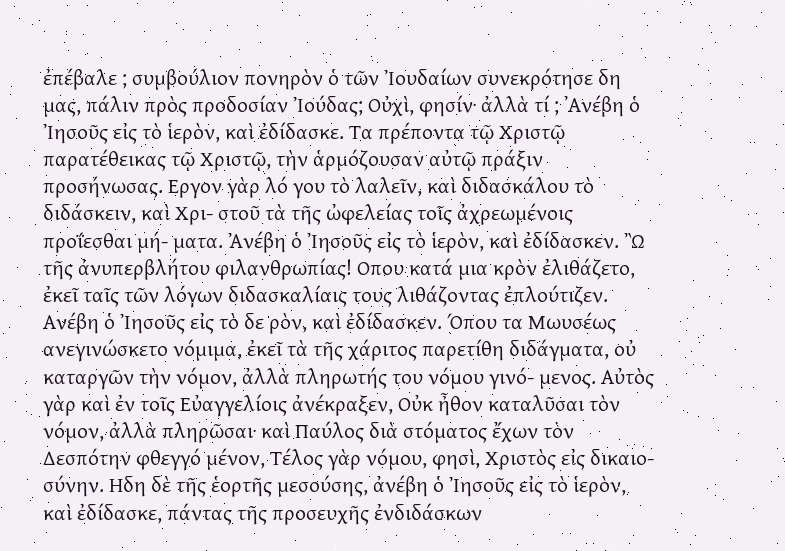ἐπέβαλε ; συμβούλιον πονηρὸν ὁ τῶν Ἰουδαίων συνεκρότησε δη μας, πάλιν πρὸς προδοσίαν Ἰούδας; Οὐχὶ, φησίν· ἀλλὰ τί ; ᾿Ανέβη ὁ Ἰησοῦς εἰς τὸ ἱερὸν, καὶ ἐδίδασκε. Τα πρέποντα τῷ Χριστῷ παρατέθεικας τῷ Χριστῷ, τὴν ἁρμόζουσαν αὐτῷ πράξιν προσήνωσας. Εργον γὰρ λό γου τὸ λαλεῖν, καὶ διδασκάλου τὸ διδάσκειν, καὶ Χρι- στοῦ τὰ τῆς ὠφελείας τοῖς ἀχρεωμένοις προΐεσθαι μή- ματα. Ἀνέβη ὁ Ἰησοῦς εἰς τὸ ἱερὸν, καὶ ἐδίδασκεν. Ὢ τῆς ἀνυπερβλήτου φιλανθρωπίας! Οπου κατά μια κρὸν ἐλιθάζετο, ἐκεῖ ταῖς τῶν λόγων διδασκαλίαις τους λιθάζοντας ἐπλούτιζεν. Ανέβη ὁ Ἰησοῦς εἰς τὸ δε ρὸν, καὶ ἐδίδασκεν. Όπου τα Μωυσέως ανεγινώσκετο νόμιμα, ἐκεῖ τὰ τῆς χάριτος παρετίθη διδάγματα, οὐ καταργῶν τὴν νόμον, ἀλλὰ πληρωτής του νόμου γινό- μενος. Αὐτὸς γὰρ καὶ ἐν τοῖς Εὐαγγελίοις ἀνέκραξεν, Οὐκ ἦθον καταλῦσαι τὸν νόμον, ἀλλὰ πληρῶσαι· καὶ Παύλος διὰ στόματος ἔχων τὸν Δεσπότην φθεγγό μένον, Τέλος γὰρ νόμου, φησὶ, Χριστὸς εἰς δικαιο- σύνην. Ηδη δὲ τῆς ἑορτῆς μεσούσης, ἀνέβη ὁ Ἰησοῦς εἰς τὸ ἱερὸν, καὶ ἐδίδασκε, πάντας τῆς προσευχῆς ἐνδιδάσκων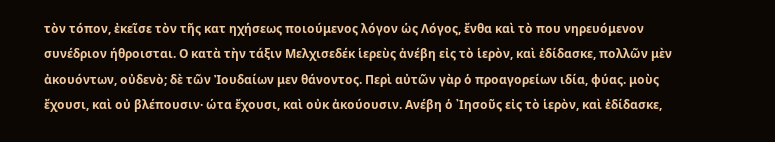τὸν τόπον, ἐκεῖσε τὸν τῆς κατ ηχήσεως ποιούμενος λόγον ὡς Λόγος, ἔνθα καὶ τὸ που νηρευόμενον συνέδριον ήθροισται. Ο κατὰ τὴν τάξιν Μελχισεδέκ ἱερεὺς ἀνέβη εἰς τὸ ἱερὸν, καὶ ἐδίδασκε, πολλῶν μὲν ἀκουόντων, οὐδενὸ; δὲ τῶν Ἰουδαίων μεν θάνοντος. Περὶ αὐτῶν γὰρ ὁ προαγορείων ιδία, φύας. μοὺς ἔχουσι, καὶ οὐ βλέπουσιν· ώτα ἔχουσι, καὶ οὐκ ἀκούουσιν. Ανέβη ὁ ᾿Ιησοῦς εἰς τὸ ἱερὸν, καὶ ἐδίδασκε,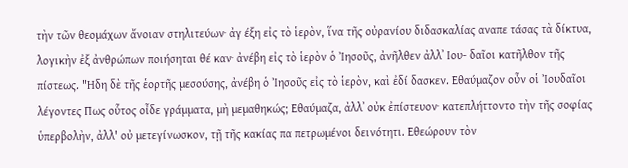τὴν τῶν θεομάχων ἄνοιαν στηλιτεύων· ἀγ έξη εἰς τὸ ἱερὸν, ἵνα τῆς οὐρανίου διδασκαλίας αναπε τάσας τὰ δίκτυα, λογικὴν ἐξ ἀνθρώπων ποιήσηται θέ καν· ἀνέβη εἰς τὸ ἱερὸν ὁ Ἰησοῦς, ἀνῆλθεν ἀλλ᾽ Ιου- δαῖοι κατῆλθον τῆς πίστεως. "Ηδη δὲ τῆς ἑορτῆς μεσούσης, ἀνέβη ὁ Ἰησοῦς εἰς τὸ ἱερὸν, καὶ ἐδί δασκεν. Εθαύμαζον οὖν οἱ Ἰουδαῖοι λέγοντες Πως οὗτος οἶδε γράμματα, μὴ μεμαθηκώς; Εθαύμαζα, ἀλλ᾽ οὐκ ἐπίστευον· κατεπλήττοντο τὴν τῆς σοφίας ὑπερβολὴν, ἀλλ' οὐ μετεγίνωσκον, τῇ τῆς κακίας πα πετρωμένοι δεινότητι. Εθεώρουν τὸν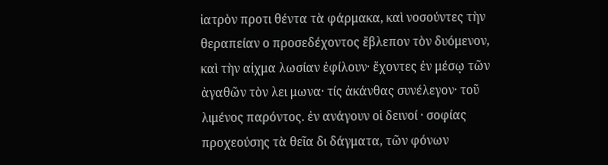ἰατρὸν προτι θέντα τὰ φάρμακα, καὶ νοσούντες τὴν θεραπείαν ο προσεδέχοντος ἔβλεπον τὸν δυόμενον, καὶ τὴν αἰχμα λωσίαν ἐφίλουν· ἔχοντες ἐν μέσῳ τῶν ἀγαθῶν τὸν λει μωνα· τίς ἀκάνθας συνέλεγον· τοῦ λιμένος παρόντος. ἐν ανάγουν οἱ δεινοί · σοφίας προχεούσης τὰ θεῖα δι δάγματα, τῶν φόνων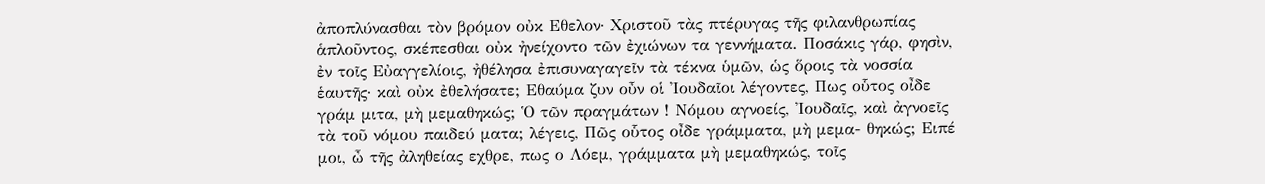ἀποπλύνασθαι τὸν βρόμον οὐκ Εθελον· Χριστοῦ τὰς πτέρυγας τῆς φιλανθρωπίας ἁπλοῦντος, σκέπεσθαι οὐκ ἠνείχοντο τῶν ἐχιώνων τα γεννήματα. Ποσάκις γάρ, φησὶν, ἐν τοῖς Εὐαγγελίοις, ἠθέλησα ἐπισυναγαγεῖν τὰ τέκνα ὑμῶν, ὡς ὅροις τὰ νοσσία ἑαυτῆς· καὶ οὐκ ἐθελήσατε; Εθαύμα ζυν οὖν οἱ Ἰουδαῖοι λέγοντες, Πως οὗτος οἶδε γράμ μιτα, μὴ μεμαθηκώς; Ὁ τῶν πραγμάτων ! Νόμου αγνοείς, Ἰουδαῖς, καὶ ἀγνοεῖς τὰ τοῦ νόμου παιδεύ ματα; λέγεις, Πῶς οὗτος οἶδε γράμματα, μὴ μεμα- θηκώς; Ειπέ μοι, ὦ τῆς ἀληθείας εχθρε, πως ο Λόεμ, γράμματα μὴ μεμαθηκώς, τοῖς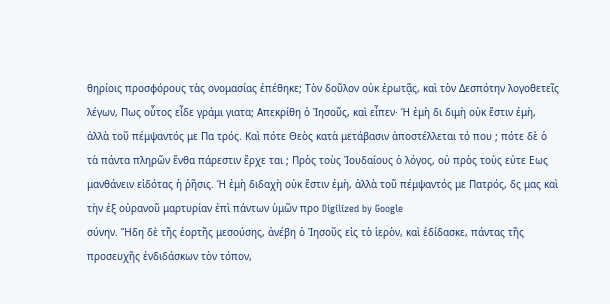θηρίοις προσφόρους τὰς ονομασίας ἐπέθηκε; Τὸν δοῦλον οὐκ ἐρωτᾷς, καὶ τὸν Δεσπότην λογοθετεῖς λέγων, Πως οὗτος εἶδε γράμι γιατα; Απεκρίθη ὁ Ἰησοῦς, καὶ εἶπεν· Ἡ ἐμὴ δι διμὴ οὐκ ἔστιν ἐμὴ, ἀλλὰ τοῦ πέμψαντός με Πα τρός. Καὶ πότε Θεὸς κατὰ μετάβασιν ἀποστέλλεται τό που ; πότε δὲ ὁ τὰ πάντα πληρῶν ἔνθα πάρεστιν ἔρχε ται ; Πρὸς τοὺς Ἰουδαίους ὁ λόγος, οὐ πρὸς τοὺς εὐτε Εως μανθάνειν εἰδότας ἡ ῥῆσις. Ἡ ἐμὴ διδαχὴ οὐκ ἔστιν ἐμὴ, ἀλλὰ τοῦ πέμψαντός με Πατρός, δς μας καὶ τὴν ἐξ οὐρανοῦ μαρτυρίαν ἐπὶ πάντων ὑμῶν προ Digilized by Google
σύνην. Ἤδη δὲ τῆς ἑορτῆς μεσούσης, ἀνέβη ὁ Ἰησοῦς εἰς τὸ ἱερὸν, καὶ ἐδίδασκε, πάντας τῆς προσευχῆς ἐνδιδάσκων τὸν τόπον,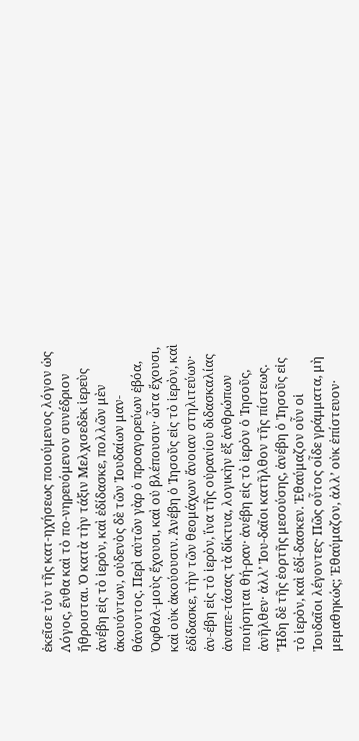ἐκεῖσε τὸν τῆς κατ-ηχήσεως ποιούμενος λόγον ὡς Λόγος, ἔνθα καὶ τὸ πο-νηρευόμενον συνέδριον ἤθροισται. Ὁ κατὰ τὴν τάξιν Μελχισεδὲκ ἱερεὺς ἀνέβη εἰς τὸ ἱερὸν, καὶ ἐδίδασκε, πολλῶν μὲν ἀκουόντων, οὐδενὸς δὲ τῶν Ἰουδαίων μαν-θάνοντος. Περὶ αὐτῶν γὰρ ὁ προαγορεύων ἐβόα, Ὀφθαλ-μοὺς ἔχουσι, καὶ οὐ βλέπουσιν· ὦτα ἔχουσι, καὶ οὐκ ἀκούουσιν. Ἀνέβη ὁ Ἰησοῦς εἰς τὸ ἱερὸν, καὶ ἐδίδασκε, τὴν τῶν θεομάχων ἄνοιαν στηλιτεύων· ἀν-έβη εἰς τὸ ἱερὸν, ἵνα τῆς οὐρανίου διδασκαλίας ἀναπε-τάσας τὰ δίκτυα, λογικὴν ἐξ ἀνθρώπων ποιήσηται θή-ραν· ἀνέβη εἰς τὸ ἱερὸν ὁ Ἰησοῦς, ἀνῆλθεν· ἀλλ’ Ἰου-δαῖοι κατῆλθον τῆς πίστεως. Ἤδη δὲ τῆς ἑορτῆς μεσούσης, ἀνέβη ὁ Ἰησοῦς εἰς τὸ ἱερὸν, καὶ ἐδί-δασκεν. Ἐθαύμαζον οὖν οἱ Ἰουδαῖοι λέγοντες· Πῶς οὗτος οἶδε γράμματα, μὴ μεμαθηκώς; Ἐθαύμαζον, ἀλλ’ οὐκ ἐπίστευον·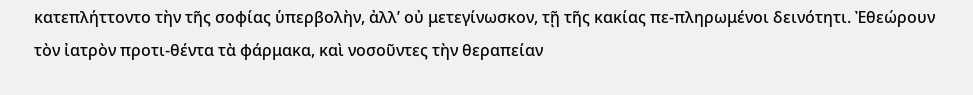κατεπλήττοντο τὴν τῆς σοφίας ὑπερβολὴν, ἀλλ’ οὐ μετεγίνωσκον, τῇ τῆς κακίας πε-πληρωμένοι δεινότητι. Ἐθεώρουν τὸν ἰατρὸν προτι-θέντα τὰ φάρμακα, καὶ νοσοῦντες τὴν θεραπείαν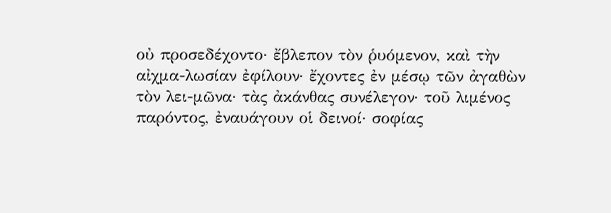οὐ προσεδέχοντο· ἔβλεπον τὸν ῥυόμενον, καὶ τὴν αἰχμα-λωσίαν ἐφίλουν· ἔχοντες ἐν μέσῳ τῶν ἀγαθὼν τὸν λει-μῶνα· τὰς ἀκάνθας συνέλεγον· τοῦ λιμένος παρόντος, ἐναυάγουν οἱ δεινοί· σοφίας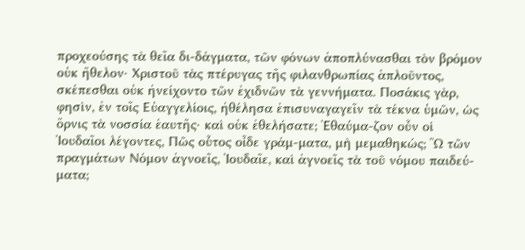προχεούσης τὰ θεῖα δι-δάγματα, τῶν φόνων ἀποπλύνασθαι τὸν βρόμον οὐκ ἤθελον· Χριστοῦ τὰς πτέρυγας τῆς φιλανθρωπίας ἁπλοῦντος, σκέπεσθαι οὐκ ἠνείχοντο τῶν ἐχιδνῶν τὰ γεννήματα. Ποσάκις γὰρ, φησὶν, ἐν τοῖς Εὐαγγελίοις, ἠθέλησα ἐπισυναγαγεῖν τὰ τέκνα ὑμῶν, ὡς ὄρνις τὰ νοσσία ἑαυτῆς· καὶ οὐκ ἐθελήσατε; Ἐθαύμα-ζον οὖν οἱ Ἰουδαῖοι λέγοντες, Πῶς οὗτος οἶδε γράμ-ματα, μὴ μεμαθηκώς; Ὢ τῶν πραγμάτων Νόμον ἀγνοεῖς, Ἰουδαῖε, καὶ ἀγνοεῖς τὰ τοῦ νόμου παιδεύ-ματα;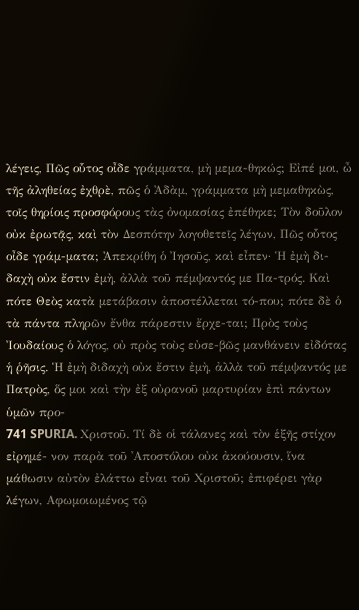λέγεις, Πῶς οὗτος οἶδε γράμματα, μὴ μεμα-θηκώς; Εἰπέ μοι, ὦ τῆς ἀληθείας ἐχθρὲ, πῶς ὁ Ἀδὰμ, γράμματα μὴ μεμαθηκὼς, τοῖς θηρίοις προσφόρους τὰς ὀνομασίας ἐπέθηκε; Τὸν δοῦλον οὐκ ἐρωτᾷς, καὶ τὸν Δεσπότην λογοθετεῖς λέγων, Πῶς οὗτος οἶδε γράμ-ματα; Ἀπεκρίθη ὁ Ἰησοῦς, καὶ εἶπεν· Ἡ ἐμὴ δι-δαχὴ οὐκ ἔστιν ἐμὴ, ἀλλὰ τοῦ πέμψαντός με Πα-τρός. Καὶ πότε Θεὸς κατὰ μετάβασιν ἀποστέλλεται τό-που; πότε δὲ ὁ τὰ πάντα πληρῶν ἔνθα πάρεστιν ἔρχε-ται; Πρὸς τοὺς Ἰουδαίους ὁ λόγος, οὐ πρὸς τοὺς εὐσε-βῶς μανθάνειν εἰδότας ἡ ῥῆσις. Ἡ ἐμὴ διδαχὴ οὐκ ἔστιν ἐμὴ, ἀλλὰ τοῦ πέμψαντός με Πατρὸς, ὅς μοι καὶ τὴν ἐξ οὐρανοῦ μαρτυρίαν ἐπὶ πάντων ὑμῶν προ-
741 SPURIA. Χριστοῦ. Τί δὲ οἱ τάλανες καὶ τὸν ἑξῆς στίχον εἰρημέ- νον παρὰ τοῦ ᾿Αποστόλου οὐκ ἀκούουσιν, ἵνα μάθωσιν αὐτὸν ἐλάττω εἶναι τοῦ Χριστοῦ; ἐπιφέρει γὰρ λέγων, Αφωμοιωμένος τῷ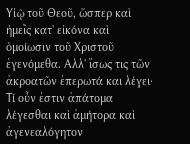Υἱῷ τοῦ Θεοῦ, ὥσπερ καὶ ἡμεῖς κατ' εἰκόνα καὶ ὁμοίωσιν τοῦ Χριστοῦ ἐγενόμεθα. Αλλ' ἴσως τις τῶν ἀκροατῶν ἐπερωτά και λέγει· Τί οὖν ἐστιν ἀπάτομα λέγεσθαι καὶ ἀμήτορα καὶ ἀγενεαλόγητον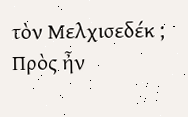τὸν Μελχισεδέκ ; Πρὸς ἦν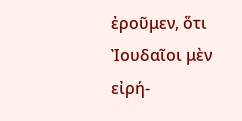ἐροῦμεν, ὅτι Ἰουδαῖοι μὲν εἰρή-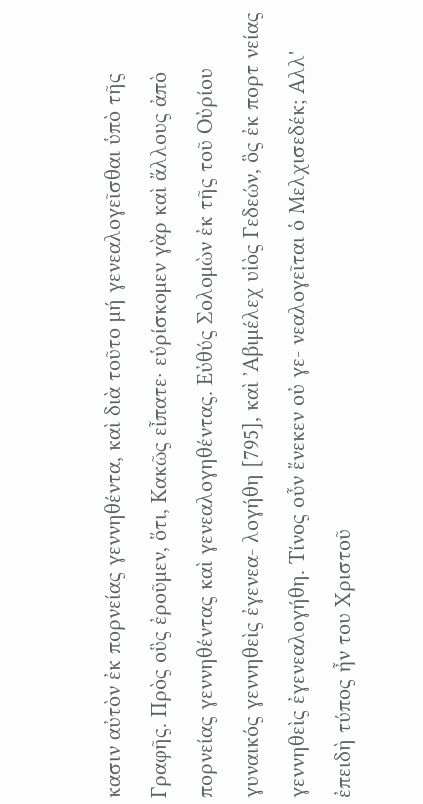κασιν αὐτὸν ἐκ πορνείας γεννηθέντα, καὶ διὰ τοῦτο μή γενεαλογεῖσθαι ὑπὸ τῆς Γραφῆς. Πρὸς οὓς ἐροῦμεν, ὅτι, Κακῶς εἶπατε· εὑρίσκομεν γὰρ καὶ ἄλλους ἀπὸ πορνείας γεννηθέντας καὶ γενεαλογηθέντας. Εὐθύς Σολομὼν ἐκ τῆς τοῦ Οὐρίου γυναικός γεννηθεὶς ἐγενεα- λογήθη [795], καὶ ᾿Αβιμέλεχ υἱὸς Γεδεών, ὃς ἐκ πορτ νείας γεννηθεὶς ἐγενεαλογήθη. Τίνος οὖν ἔνεκεν οὐ γε- νεαλογεῖται ὁ Μελχισεδέκ; Αλλ' ἐπειδὴ τύπος ἦν του Χριστοῦ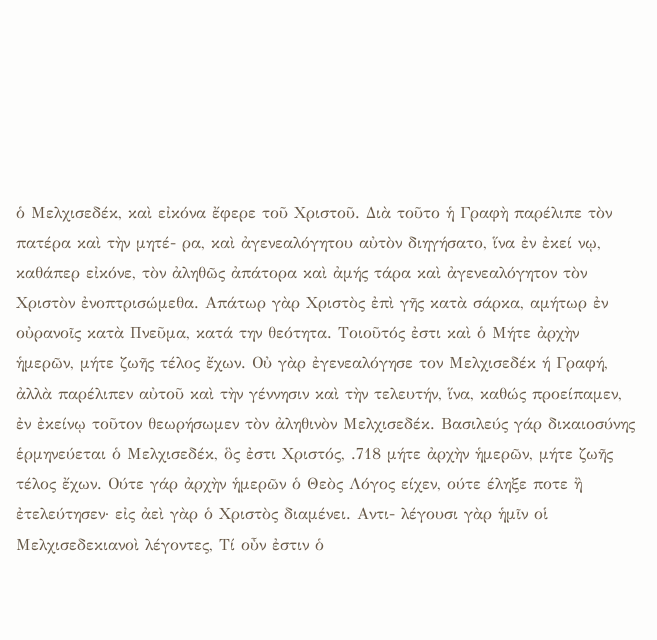ὁ Μελχισεδέκ, καὶ εἰκόνα ἔφερε τοῦ Χριστοῦ. Διὰ τοῦτο ἡ Γραφὴ παρέλιπε τὸν πατέρα καὶ τὴν μητέ- ρα, καὶ ἀγενεαλόγητου αὐτὸν διηγήσατο, ἵνα ἐν ἐκεί νῳ, καθάπερ εἰκόνε, τὸν ἀληθῶς ἀπάτορα καὶ ἀμής τάρα καὶ ἀγενεαλόγητον τὸν Χριστὸν ἐνοπτρισώμεθα. Απάτωρ γὰρ Χριστὸς ἐπὶ γῆς κατὰ σάρκα, αμήτωρ ἐν οὐρανοῖς κατὰ Πνεῦμα, κατά την θεότητα. Τοιοῦτός ἐστι καὶ ὁ Μήτε ἀρχὴν ἡμερῶν, μήτε ζωῆς τέλος ἔχων. Οὐ γὰρ ἐγενεαλόγησε τον Μελχισεδέκ ή Γραφή, ἀλλὰ παρέλιπεν αὐτοῦ καὶ τὴν γέννησιν καὶ τὴν τελευτήν, ἵνα, καθώς προείπαμεν, ἐν ἐκείνῳ τοῦτον θεωρήσωμεν τὸν ἀληθινὸν Μελχισεδέκ. Βασιλεύς γάρ δικαιοσύνης ἑρμηνεύεται ὁ Μελχισεδέκ, ὃς ἐστι Χριστός, .718 μήτε ἀρχὴν ἡμερῶν, μήτε ζωῆς τέλος ἔχων. Ούτε γάρ ἀρχὴν ἡμερῶν ὁ Θεὸς Λόγος είχεν, ούτε έληξε ποτε ἢ ἐτελεύτησεν· εἰς ἀεὶ γὰρ ὁ Χριστὸς διαμένει. Αντι- λέγουσι γὰρ ἡμῖν οἱ Μελχισεδεκιανοὶ λέγοντες, Τί οὖν ἐστιν ὁ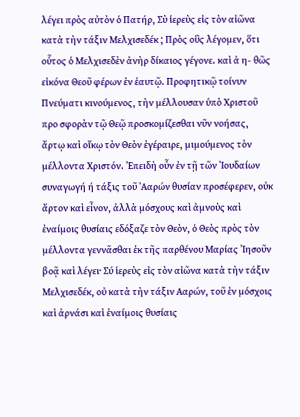λέγει πρὸς αὐτὸν ὁ Πατήρ, Σὺ ἱερεὺς εἰς τὸν αἰῶνα κατὰ τὴν τάξιν Μελχισεδέκ ; Πρὸς οὓς λέγομεν, ὅτι οὗτος ὁ Μελχισεδὲν ἀνὴρ δίκαιος γέγονε. καὶ ἀ η- θῶς εἰκόνα Θεοῦ φέρων ἐν ἑαυτῷ. Προφητικῷ τοίνυν Πνεύματι κινούμενος, τὴν μέλλουσαν ὑπὸ Χριστοῦ προ σφορὰν τῷ Θεῷ προσκομίζεσθαι νῦν νοήσας, ἄρτῳ καὶ οἴκῳ τὸν Θεὸν ἐγέραιρε, μιμούμενος τὸν μέλλοντα Χριστόν. Ἐπειδὴ οὖν ἐν τῇ τῶν Ἰουδαίων συναγωγή ή τάξις τοῦ ᾿Ααρών θυσίαν προσέφερεν, οὐκ ἄρτον καὶ εἶνον, ἀλλὰ μόσχους καὶ ἀμνοὺς καὶ ἐναίμοις θυσίαις εδόξαζε τὸν Θεὸν, ὁ Θεὸς πρὸς τὸν μέλλοντα γεννᾶσθαι ἐκ τῆς παρθένου Μαρίας Ἰησοῦν βοᾷ καὶ λέγει· Σύ ἱερεὺς εἰς τὸν αἰῶνα κατὰ τὴν τάξιν Μελχισεδέκ, οὐ κατὰ τὴν τάξιν Ααρών, τοῦ ἐν μόσχοις καὶ ἀρνάσι καὶ ἐναίμοις θυσίαις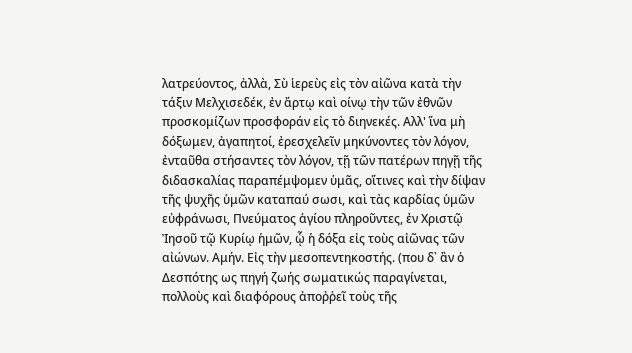λατρεύοντος, ἀλλὰ, Σὺ ἱερεὺς εἰς τὸν αἰῶνα κατὰ τὴν τάξιν Μελχισεδέκ, ἐν ἄρτῳ καὶ οίνῳ τὴν τῶν ἐθνῶν προσκομίζων προσφοράν εἰς τὸ διηνεκές. Αλλ' ἵνα μὴ δόξωμεν, ἀγαπητοί, ἐρεσχελεῖν μηκύνοντες τὸν λόγον, ἐνταῦθα στήσαντες τὸν λόγον, τῇ τῶν πατέρων πηγῇ τῆς διδασκαλίας παραπέμψομεν ὑμᾶς, οἵτινες καὶ τὴν δίψαν τῆς ψυχῆς ὑμῶν καταπαύ σωσι, καὶ τὰς καρδίας ὑμῶν εὐφράνωσι, Πνεύματος ἁγίου πληροῦντες, ἐν Χριστῷ Ἰησοῦ τῷ Κυρίῳ ἡμῶν, ᾧ ἡ δόξα εἰς τοὺς αἰῶνας τῶν αἰώνων. Αμήν. Εἰς τὴν μεσοπεντηκοστής. (που δ᾽ ἂν ὁ Δεσπότης ως πηγή ζωής σωματικώς παραγίνεται, πολλοὺς καὶ διαφόρους ἀποῤῥεῖ τοὺς τῆς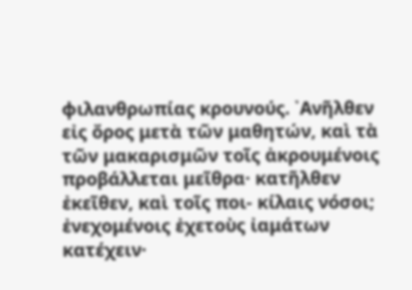φιλανθρωπίας κρουνούς. ᾿Ανῆλθεν εἰς ὄρος μετὰ τῶν μαθητών, καὶ τὰ τῶν μακαρισμῶν τοῖς ἀκρουμένοις προβάλλεται μεῖθρα· κατῆλθεν ἐκεῖθεν, καὶ τοῖς ποι- κίλαις νόσοι; ἐνεχομένοις ἐχετοὺς ἰαμάτων κατέχειν·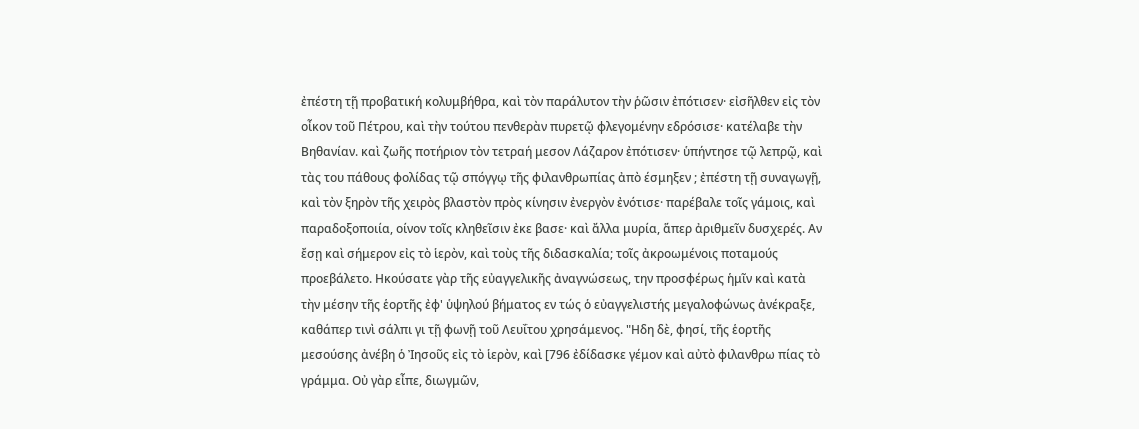ἐπέστη τῇ προβατική κολυμβήθρα, καὶ τὸν παράλυτον τὴν ῥῶσιν ἐπότισεν· εἰσῆλθεν εἰς τὸν οἶκον τοῦ Πέτρου, καὶ τὴν τούτου πενθερὰν πυρετῷ φλεγομένην εδρόσισε· κατέλαβε τὴν Βηθανίαν. καὶ ζωῆς ποτήριον τὸν τετραή μεσον Λάζαρον ἐπότισεν· ὑπήντησε τῷ λεπρῷ, καὶ τὰς του πάθους φολίδας τῷ σπόγγῳ τῆς φιλανθρωπίας ἀπὸ έσμηξεν ; ἐπέστη τῇ συναγωγῇ, καὶ τὸν ξηρὸν τῆς χειρὸς βλαστὸν πρὸς κίνησιν ἐνεργὸν ἐνότισε· παρέβαλε τοῖς γάμοις, καὶ παραδοξοποιία, οίνον τοῖς κληθεῖσιν ἐκε βασε· καὶ ἄλλα μυρία, ἅπερ ἀριθμεῖν δυσχερές. Αν ἔσῃ καὶ σήμερον εἰς τὸ ἱερὸν, καὶ τοὺς τῆς διδασκαλία; τοῖς ἀκροωμένοις ποταμούς προεβάλετο. Ηκούσατε γὰρ τῆς εὐαγγελικῆς ἀναγνώσεως, την προσφέρως ἡμῖν καὶ κατὰ τὴν μέσην τῆς ἑορτῆς ἐφ' ὑψηλού βήματος εν τώς ὁ εὐαγγελιστής μεγαλοφώνως ἀνέκραξε, καθάπερ τινὶ σάλπι γι τῇ φωνῇ τοῦ Λευΐτου χρησάμενος. "Ηδη δὲ, φησί, τῆς ἑορτῆς μεσούσης ἀνέβη ὁ Ἰησοῦς εἰς τὸ ἱερὸν, καὶ [796 ἐδίδασκε γέμον καὶ αὐτὸ φιλανθρω πίας τὸ γράμμα. Οὐ γὰρ εἶπε, διωγμῶν,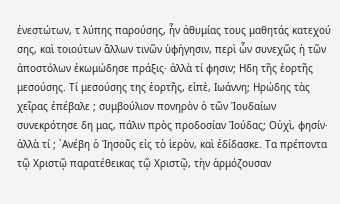ἐνεστώτων, τ λύπης παρούσης, ἦν ἀθυμίας τους μαθητάς κατεχού σης, καὶ τοιούτων ἄλλων τινῶν ὑφήγησιν, περὶ ὧν συνεχῶς ἡ τῶν ἀποστόλων ἐκωμώδησε πράξις· ἀλλὰ τί φησιν; Ηδη τῆς ἑορτῆς μεσούσης. Τί μεσούσης της ἑορτῆς, εἰπὲ, Ιωάννη; Ηρώδης τὰς χεῖρας ἐπέβαλε ; συμβούλιον πονηρὸν ὁ τῶν Ἰουδαίων συνεκρότησε δη μας, πάλιν πρὸς προδοσίαν Ἰούδας; Οὐχὶ, φησίν· ἀλλὰ τί ; ᾿Ανέβη ὁ Ἰησοῦς εἰς τὸ ἱερὸν, καὶ ἐδίδασκε. Τα πρέποντα τῷ Χριστῷ παρατέθεικας τῷ Χριστῷ, τὴν ἁρμόζουσαν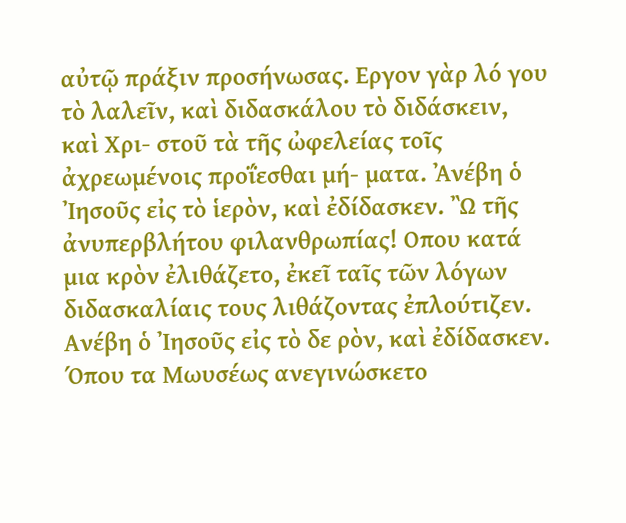αὐτῷ πράξιν προσήνωσας. Εργον γὰρ λό γου τὸ λαλεῖν, καὶ διδασκάλου τὸ διδάσκειν, καὶ Χρι- στοῦ τὰ τῆς ὠφελείας τοῖς ἀχρεωμένοις προΐεσθαι μή- ματα. Ἀνέβη ὁ Ἰησοῦς εἰς τὸ ἱερὸν, καὶ ἐδίδασκεν. Ὢ τῆς ἀνυπερβλήτου φιλανθρωπίας! Οπου κατά μια κρὸν ἐλιθάζετο, ἐκεῖ ταῖς τῶν λόγων διδασκαλίαις τους λιθάζοντας ἐπλούτιζεν. Ανέβη ὁ Ἰησοῦς εἰς τὸ δε ρὸν, καὶ ἐδίδασκεν. Όπου τα Μωυσέως ανεγινώσκετο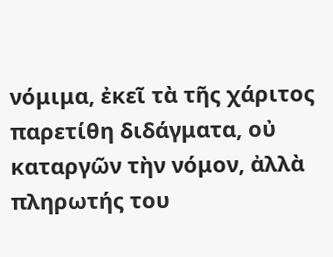νόμιμα, ἐκεῖ τὰ τῆς χάριτος παρετίθη διδάγματα, οὐ καταργῶν τὴν νόμον, ἀλλὰ πληρωτής του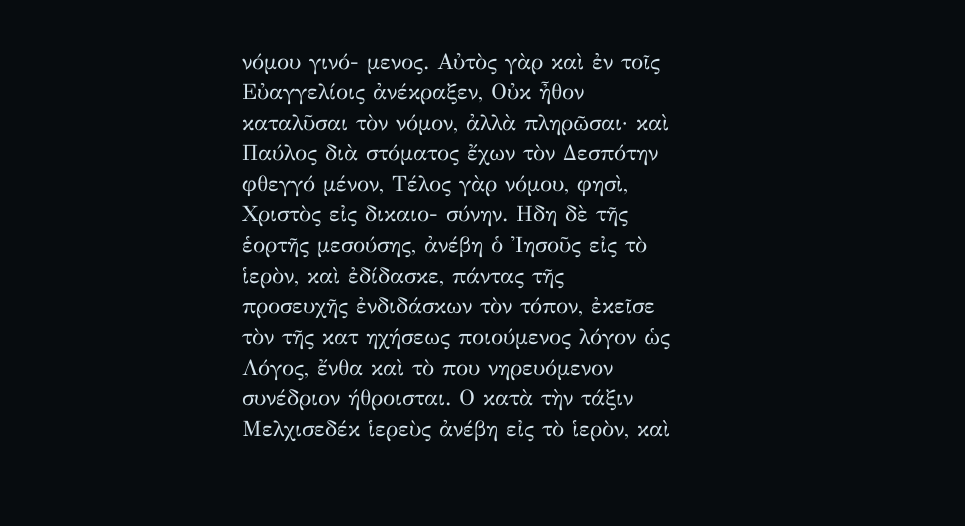νόμου γινό- μενος. Αὐτὸς γὰρ καὶ ἐν τοῖς Εὐαγγελίοις ἀνέκραξεν, Οὐκ ἦθον καταλῦσαι τὸν νόμον, ἀλλὰ πληρῶσαι· καὶ Παύλος διὰ στόματος ἔχων τὸν Δεσπότην φθεγγό μένον, Τέλος γὰρ νόμου, φησὶ, Χριστὸς εἰς δικαιο- σύνην. Ηδη δὲ τῆς ἑορτῆς μεσούσης, ἀνέβη ὁ Ἰησοῦς εἰς τὸ ἱερὸν, καὶ ἐδίδασκε, πάντας τῆς προσευχῆς ἐνδιδάσκων τὸν τόπον, ἐκεῖσε τὸν τῆς κατ ηχήσεως ποιούμενος λόγον ὡς Λόγος, ἔνθα καὶ τὸ που νηρευόμενον συνέδριον ήθροισται. Ο κατὰ τὴν τάξιν Μελχισεδέκ ἱερεὺς ἀνέβη εἰς τὸ ἱερὸν, καὶ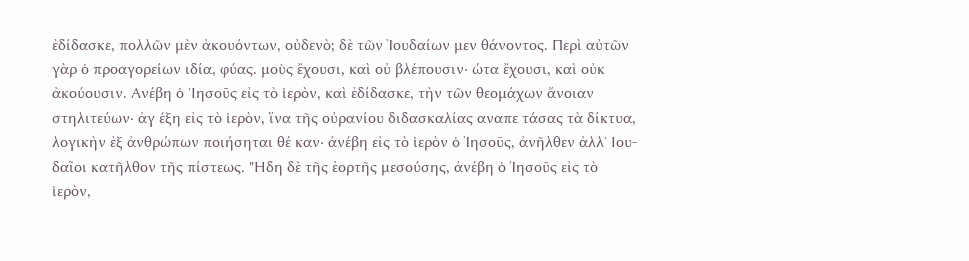ἐδίδασκε, πολλῶν μὲν ἀκουόντων, οὐδενὸ; δὲ τῶν Ἰουδαίων μεν θάνοντος. Περὶ αὐτῶν γὰρ ὁ προαγορείων ιδία, φύας. μοὺς ἔχουσι, καὶ οὐ βλέπουσιν· ώτα ἔχουσι, καὶ οὐκ ἀκούουσιν. Ανέβη ὁ ᾿Ιησοῦς εἰς τὸ ἱερὸν, καὶ ἐδίδασκε, τὴν τῶν θεομάχων ἄνοιαν στηλιτεύων· ἀγ έξη εἰς τὸ ἱερὸν, ἵνα τῆς οὐρανίου διδασκαλίας αναπε τάσας τὰ δίκτυα, λογικὴν ἐξ ἀνθρώπων ποιήσηται θέ καν· ἀνέβη εἰς τὸ ἱερὸν ὁ Ἰησοῦς, ἀνῆλθεν ἀλλ᾽ Ιου- δαῖοι κατῆλθον τῆς πίστεως. "Ηδη δὲ τῆς ἑορτῆς μεσούσης, ἀνέβη ὁ Ἰησοῦς εἰς τὸ ἱερὸν,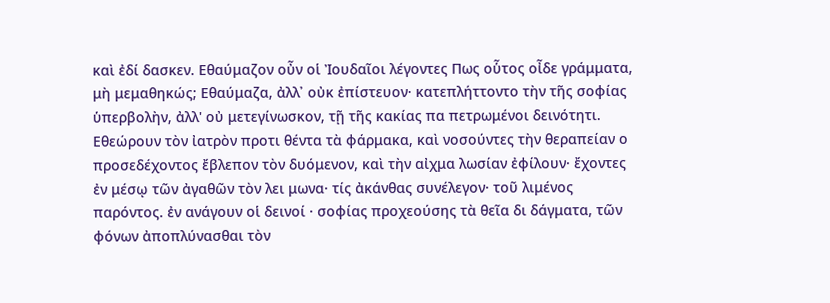καὶ ἐδί δασκεν. Εθαύμαζον οὖν οἱ Ἰουδαῖοι λέγοντες Πως οὗτος οἶδε γράμματα, μὴ μεμαθηκώς; Εθαύμαζα, ἀλλ᾽ οὐκ ἐπίστευον· κατεπλήττοντο τὴν τῆς σοφίας ὑπερβολὴν, ἀλλ' οὐ μετεγίνωσκον, τῇ τῆς κακίας πα πετρωμένοι δεινότητι. Εθεώρουν τὸν ἰατρὸν προτι θέντα τὰ φάρμακα, καὶ νοσούντες τὴν θεραπείαν ο προσεδέχοντος ἔβλεπον τὸν δυόμενον, καὶ τὴν αἰχμα λωσίαν ἐφίλουν· ἔχοντες ἐν μέσῳ τῶν ἀγαθῶν τὸν λει μωνα· τίς ἀκάνθας συνέλεγον· τοῦ λιμένος παρόντος. ἐν ανάγουν οἱ δεινοί · σοφίας προχεούσης τὰ θεῖα δι δάγματα, τῶν φόνων ἀποπλύνασθαι τὸν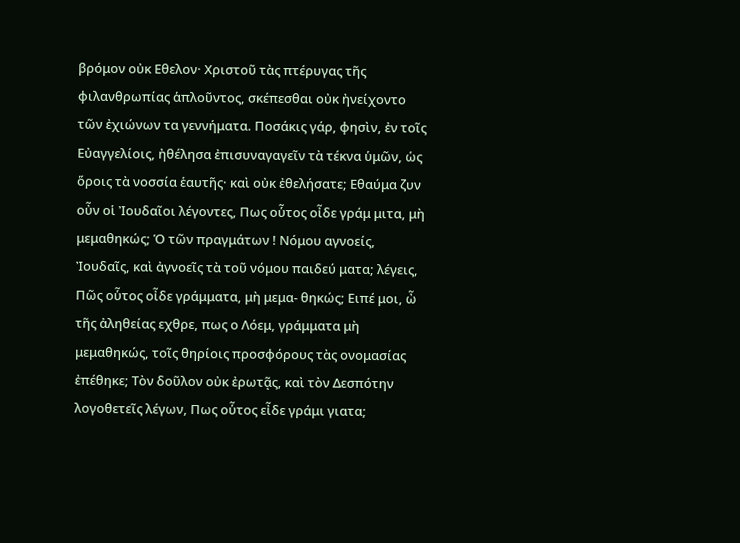βρόμον οὐκ Εθελον· Χριστοῦ τὰς πτέρυγας τῆς φιλανθρωπίας ἁπλοῦντος, σκέπεσθαι οὐκ ἠνείχοντο τῶν ἐχιώνων τα γεννήματα. Ποσάκις γάρ, φησὶν, ἐν τοῖς Εὐαγγελίοις, ἠθέλησα ἐπισυναγαγεῖν τὰ τέκνα ὑμῶν, ὡς ὅροις τὰ νοσσία ἑαυτῆς· καὶ οὐκ ἐθελήσατε; Εθαύμα ζυν οὖν οἱ Ἰουδαῖοι λέγοντες, Πως οὗτος οἶδε γράμ μιτα, μὴ μεμαθηκώς; Ὁ τῶν πραγμάτων ! Νόμου αγνοείς, Ἰουδαῖς, καὶ ἀγνοεῖς τὰ τοῦ νόμου παιδεύ ματα; λέγεις, Πῶς οὗτος οἶδε γράμματα, μὴ μεμα- θηκώς; Ειπέ μοι, ὦ τῆς ἀληθείας εχθρε, πως ο Λόεμ, γράμματα μὴ μεμαθηκώς, τοῖς θηρίοις προσφόρους τὰς ονομασίας ἐπέθηκε; Τὸν δοῦλον οὐκ ἐρωτᾷς, καὶ τὸν Δεσπότην λογοθετεῖς λέγων, Πως οὗτος εἶδε γράμι γιατα;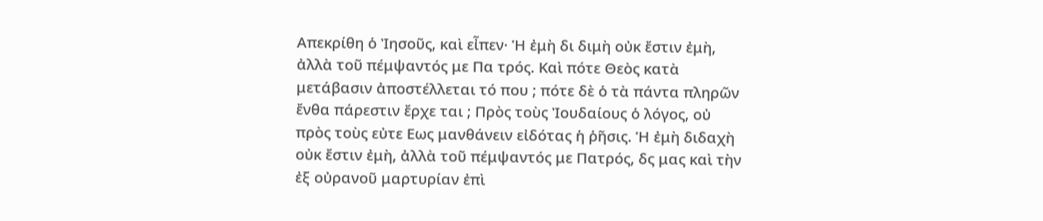Απεκρίθη ὁ Ἰησοῦς, καὶ εἶπεν· Ἡ ἐμὴ δι διμὴ οὐκ ἔστιν ἐμὴ, ἀλλὰ τοῦ πέμψαντός με Πα τρός. Καὶ πότε Θεὸς κατὰ μετάβασιν ἀποστέλλεται τό που ; πότε δὲ ὁ τὰ πάντα πληρῶν ἔνθα πάρεστιν ἔρχε ται ; Πρὸς τοὺς Ἰουδαίους ὁ λόγος, οὐ πρὸς τοὺς εὐτε Εως μανθάνειν εἰδότας ἡ ῥῆσις. Ἡ ἐμὴ διδαχὴ οὐκ ἔστιν ἐμὴ, ἀλλὰ τοῦ πέμψαντός με Πατρός, δς μας καὶ τὴν ἐξ οὐρανοῦ μαρτυρίαν ἐπὶ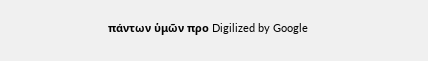πάντων ὑμῶν προ Digilized by Google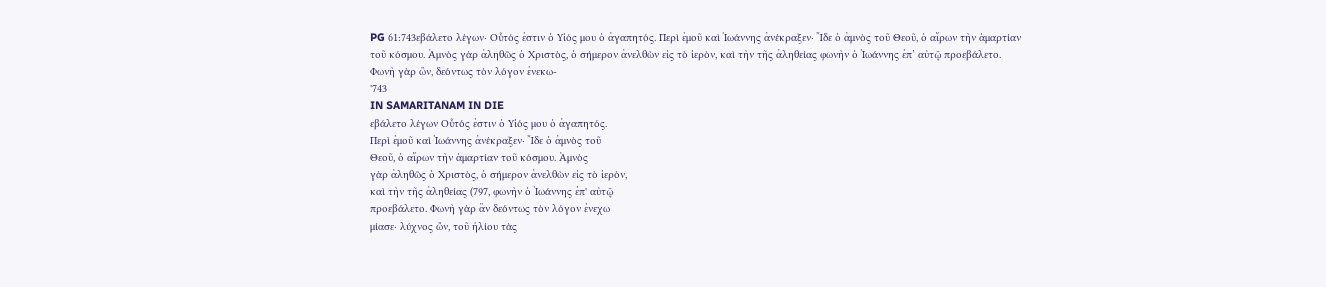PG 61:743εβάλετο λέγων· Οὗτός ἐστιν ὁ Υἱός μου ὁ ἀγαπητός. Περὶ ἐμοῦ καὶ Ἰωάννης ἀνέκραξεν· Ἴδε ὁ ἀμνὸς τοῦ Θεοῦ, ὁ αἴρων τὴν ἁμαρτίαν τοῦ κόσμου. Ἀμνὸς γὰρ ἀληθῶς ὁ Χριστὸς, ὁ σήμερον ἀνελθὼν εἰς τὸ ἱερὸν, καὶ τὴν τῆς ἀληθείας φωνὴν ὁ Ἰωάννης ἐπ’ αὐτῷ προεβάλετο. Φωνὴ γὰρ ὢν, δεόντως τὸν λόγον ἐνεκω-
'743
IN SAMARITANAM IN DIE
εβάλετο λέγων Οὗτός ἐστιν ὁ Υἱός μου ὁ ἀγαπητός.
Περὶ ἐμοῦ καὶ Ἰωάννης ἀνέκραξεν· Ἴδε ὁ ἀμνὸς τοῦ
Θεοῦ, ὁ αἴρων τὴν ἁμαρτίαν τοῦ κόσμου. Ἀμνὸς
γὰρ ἀληθῶς ὁ Χριστὸς, ὁ σήμερον ἀνελθὼν εἰς τὸ ἱερὸν,
καὶ τὴν τῆς ἀληθείας (797, φωνὴν ὁ Ἰωάννης ἐπ' αὐτῷ
προεβάλετο. Φωνὴ γὰρ ἂν δεόντως τὸν λόγον ἐνεχω
μίασε· λύχνος ὤν, τοῦ ἡλίου τὰς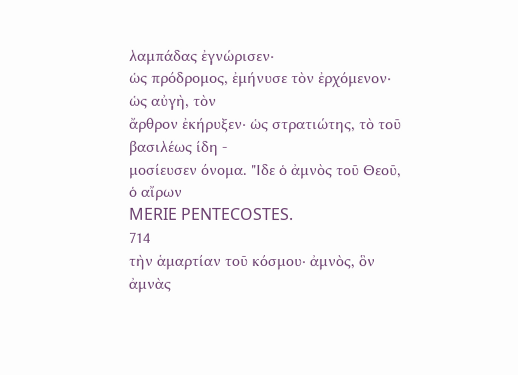λαμπάδας ἐγνώρισεν·
ὡς πρόδρομος, ἐμήνυσε τὸν ἐρχόμενον· ὡς αὐγὴ, τὸν
ἄρθρον ἐκήρυξεν· ὡς στρατιώτης, τὸ τοῦ βασιλέως ίδη -
μοσίευσεν όνομα. "Ιδε ὁ ἀμνὸς τοῦ Θεοῦ, ὁ αἴρων
MERIE PENTECOSTES.
714
τὴν ἁμαρτίαν τοῦ κόσμου· ἀμνὸς, ὃν ἀμνὰς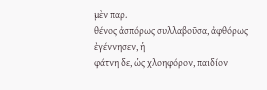μὲν παρ.
θένος ἀσπόρως συλλαβοῦσα, ἀφθόρως ἐγέννησεν, ἡ
φάτνη δε, ὡς χλοηφόρον, παιδίον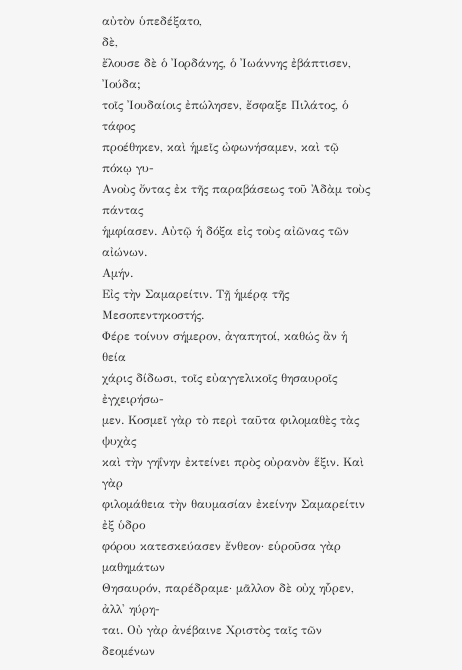αὐτὸν ὑπεδέξατο,
δὲ,
ἔλουσε δὲ ὁ Ἰορδάνης, ὁ Ἰωάννης ἐβάπτισεν, Ἰούδα;
τοῖς Ἰουδαίοις ἐπώλησεν, ἔσφαξε Πιλάτος, ὁ τάφος
προέθηκεν, καὶ ἡμεῖς ὠφωνήσαμεν, καὶ τῷ πόκῳ γυ-
Ανοὺς ὄντας ἐκ τῆς παραβάσεως τοῦ Ἀδὰμ τοὺς πάντας
ἡμφίασεν. Αὐτῷ ἡ δόξα εἰς τοὺς αἰῶνας τῶν αἰώνων.
Αμήν.
Εἰς τὴν Σαμαρείτιν. Τῇ ἡμέρᾳ τῆς Μεσοπεντηκοστής.
Φέρε τοίνυν σήμερον, ἀγαπητοί, καθώς ἂν ἡ θεία
χάρις δίδωσι, τοῖς εὐαγγελικοῖς θησαυροῖς ἐγχειρήσω-
μεν. Κοσμεῖ γὰρ τὸ περὶ ταῦτα φιλομαθὲς τὰς ψυχὰς
καὶ τὴν γηΐνην ἐκτείνει πρὸς οὐρανὸν ἕξιν. Καὶ γὰρ
φιλομάθεια τὴν θαυμασίαν ἐκείνην Σαμαρείτιν ἐξ ὑδρο
φόρου κατεσκεύασεν ἔνθεον· εὑροῦσα γὰρ μαθημάτων
Θησαυρόν, παρέδραμε· μᾶλλον δὲ οὐχ ηὗρεν, ἀλλ' ηύρη-
ται. Οὐ γὰρ ἀνέβαινε Χριστὸς ταῖς τῶν δεομένων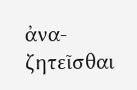ἀνα-
ζητεῖσθαι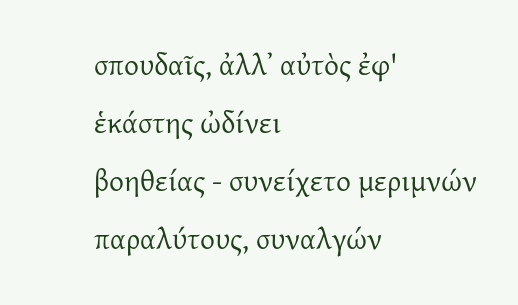σπουδαῖς, ἀλλ᾽ αὐτὸς ἐφ' ἑκάστης ὠδίνει
βοηθείας - συνείχετο μεριμνών παραλύτους, συναλγών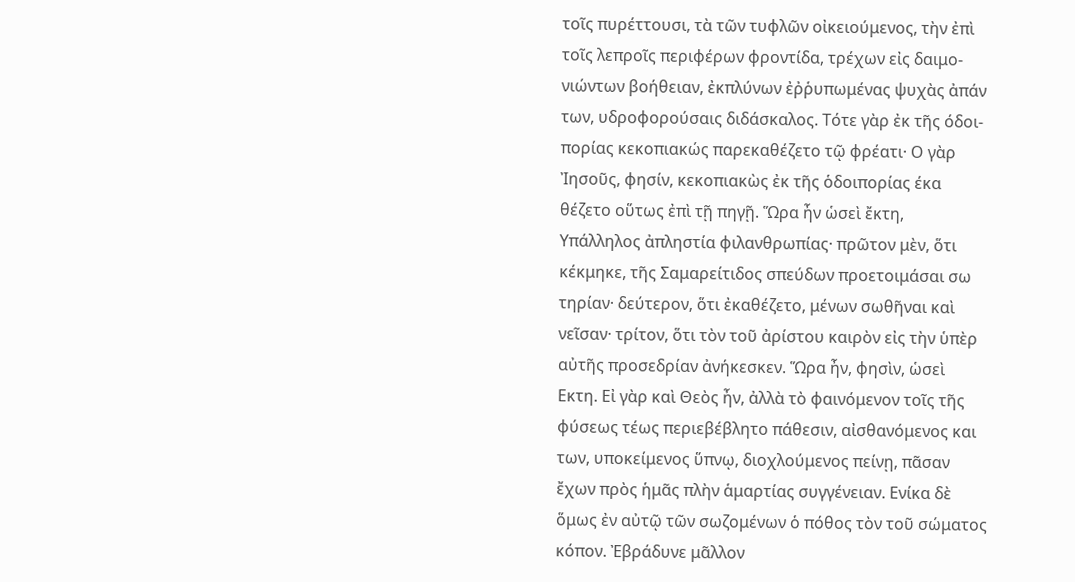τοῖς πυρέττουσι, τὰ τῶν τυφλῶν οἰκειούμενος, τὴν ἐπὶ
τοῖς λεπροῖς περιφέρων φροντίδα, τρέχων εἰς δαιμο-
νιώντων βοήθειαν, ἐκπλύνων ἐῤῥυπωμένας ψυχὰς ἀπάν
των, υδροφορούσαις διδάσκαλος. Τότε γὰρ ἐκ τῆς όδοι-
πορίας κεκοπιακώς παρεκαθέζετο τῷ φρέατι· Ο γὰρ
Ἰησοῦς, φησίν, κεκοπιακὼς ἐκ τῆς ὁδοιπορίας έκα
θέζετο οὕτως ἐπὶ τῇ πηγῇ. Ὥρα ἦν ὡσεὶ ἔκτη,
Υπάλληλος ἀπληστία φιλανθρωπίας· πρῶτον μὲν, ὅτι
κέκμηκε, τῆς Σαμαρείτιδος σπεύδων προετοιμάσαι σω
τηρίαν· δεύτερον, ὅτι ἐκαθέζετο, μένων σωθῆναι καὶ
νεῖσαν· τρίτον, ὅτι τὸν τοῦ ἀρίστου καιρὸν εἰς τὴν ὑπὲρ
αὐτῆς προσεδρίαν ἀνήκεσκεν. Ὥρα ἦν, φησὶν, ὡσεὶ
Εκτη. Εἰ γὰρ καὶ Θεὸς ἦν, ἀλλὰ τὸ φαινόμενον τοῖς τῆς
φύσεως τέως περιεβέβλητο πάθεσιν, αἰσθανόμενος και
των, υποκείμενος ὕπνῳ, διοχλούμενος πείνῃ, πᾶσαν
ἔχων πρὸς ἡμᾶς πλὴν ἁμαρτίας συγγένειαν. Ενίκα δὲ
ὅμως ἐν αὐτῷ τῶν σωζομένων ὁ πόθος τὸν τοῦ σώματος
κόπον. Ἐβράδυνε μᾶλλον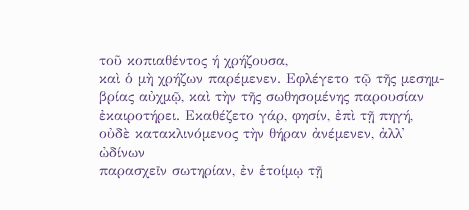τοῦ κοπιαθέντος ή χρήζουσα,
καὶ ὁ μὴ χρήζων παρέμενεν. Εφλέγετο τῷ τῆς μεσημ-
βρίας αὐχμῷ, καὶ τὴν τῆς σωθησομένης παρουσίαν
ἐκαιροτήρει. Εκαθέζετο γάρ, φησίν, ἐπὶ τῇ πηγή,
οὐδὲ κατακλινόμενος τὴν θήραν ἀνέμενεν, ἀλλ᾽ ὠδίνων
παρασχεῖν σωτηρίαν, ἐν ἑτοίμῳ τῇ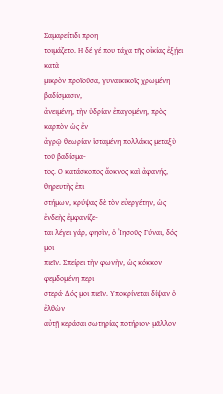Σαμαρείτιδι προη
τοιμάζετο. Η δέ γέ που τάχα τῆς οἰκίας ἐξῄει κατὰ
μικρὸν προϊοῦσα, γυναικικοῖς χρωμένη βαδίσμασιν,
ἀνειμένη, τὴν ὑδρίαν ἐπαγομένη, πρὸς καρπὸν ὡς ἐν
ἀγρῷ θεωρίαν ἱσταμένη πολλάκις μεταξὺ τοῦ βαδίσμα-
τος. Ο κατάσκοπος ἄοκνος καὶ ἀφανής, θηρευτὴς ἐπι
στήμων, κρύψας δὲ τὸν εὐεργέτην, ὡς ἐνδεὴς ἐμφανίζε-
ται λέγει γάρ, φησὶν, ὁ Ἰησοῦς· Γύναι, δός μοι
πιεῖν. Σπείρει τὴν φωνὴν, ὡς κόκκον φεμδομένη περι
στερά· Δός μοι πιεῖν. Υποκρίνεται δίψαν ὁ ἐλθὼν
αὐτῇ κεράσαι σωτηρίας ποτήριον· μᾶλλον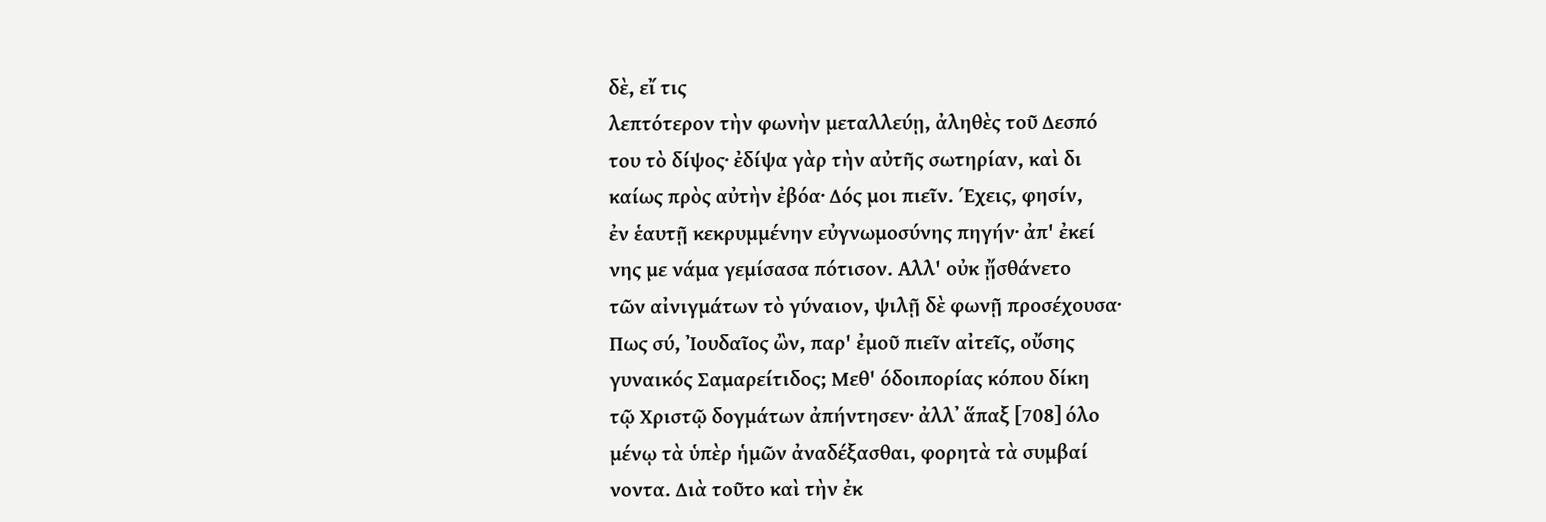δὲ, εἴ τις
λεπτότερον τὴν φωνὴν μεταλλεύῃ, ἀληθὲς τοῦ Δεσπό
του τὸ δίψος· ἐδίψα γὰρ τὴν αὐτῆς σωτηρίαν, καὶ δι
καίως πρὸς αὐτὴν ἐβόα· Δός μοι πιεῖν. Έχεις, φησίν,
ἐν ἑαυτῇ κεκρυμμένην εὐγνωμοσύνης πηγήν· ἀπ' ἐκεί
νης με νάμα γεμίσασα πότισον. Αλλ' οὐκ ᾔσθάνετο
τῶν αἰνιγμάτων τὸ γύναιον, ψιλῇ δὲ φωνῇ προσέχουσα·
Πως σύ, Ἰουδαῖος ὢν, παρ' ἐμοῦ πιεῖν αἰτεῖς, οὔσης
γυναικός Σαμαρείτιδος; Μεθ' όδοιπορίας κόπου δίκη
τῷ Χριστῷ δογμάτων ἀπήντησεν· ἀλλ᾽ ἅπαξ [708] όλο
μένῳ τὰ ὑπὲρ ἡμῶν ἀναδέξασθαι, φορητὰ τὰ συμβαί
νοντα. Διὰ τοῦτο καὶ τὴν ἐκ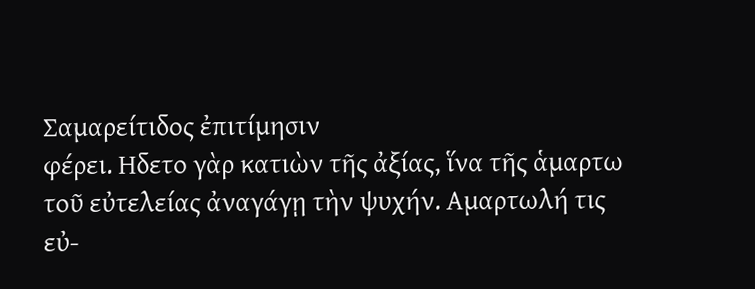Σαμαρείτιδος ἐπιτίμησιν
φέρει. Ηδετο γὰρ κατιὼν τῆς ἀξίας, ἵνα τῆς ἁμαρτω
τοῦ εὐτελείας ἀναγάγῃ τὴν ψυχήν. Αμαρτωλή τις εὐ-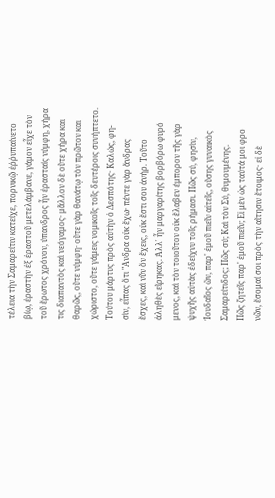τέλεια τὴν Σαμαρείτιν κατείχε, πορνικῷ ἐῤῥυπαίνετο
βίῳ, ἐραστὴν ἐξ ἐραστοῦ μετελάμβανε, γάμον εἶχε τὸν
τοῦ ἔρωτος χρόνον, ύπανδρος ἦν ἐρασταίς νύμφη, χήρα
τις διαπαντὸς καὶ νεόγαμος· μᾶλλον δὲ οὔτε χήρα και
θαρῶς, οὔτε νύμφη· οὔτε γὰρ θανάτῳ τὸν πρῶτον και
χώριστο, οὔτε γάμεις νομικοῖς τοῖς δευτέροις συνήπτετο.
Τούτου μάρτυς πρὸς αὐτὴν ὁ Δεσπότης· Καλώς, φη-
σὶν, εἶπας ὅτι "Ανδρα οὐκ ἔχω· πέντε γὰρ ἄνδρας
ἔσχες, καὶ νῦν ὅν ἔχεις, οὐκ ἔστι σου ἀνήρ. Τοῦτο
ἀληθὲς εἴρηκας. Ἀλλ᾽ ἦν μαργαρίτης βορβόρω φυρό
μενος, καὶ τὸν τοιοῦτον οὐκ ἔλαβεν έμπορον τῆς γὰρ
ψυχῆς αὐτὰς ἐδείχνυ τοῖς ρήμασι. Πῶς σύ, φησὶν,
Ἰουδαῖος ὤν, παρ' ἐμοῦ πιεῖν αἰτεῖς, οὔσης γυναικὸς
Σαμαρείτιδος; Πῶς σύ; Καὶ τὸν Σύ, θυμουμένης.
Πῶς ζητεῖς παρ' ἐμοῦ πιεῖν; Εἰ μὲν ὡς ταύτά μοι φρο
νῶν, ἔσομαί σοι πρὸς τὴν αἴτησιν ἕτοιμος· εἰ δὲ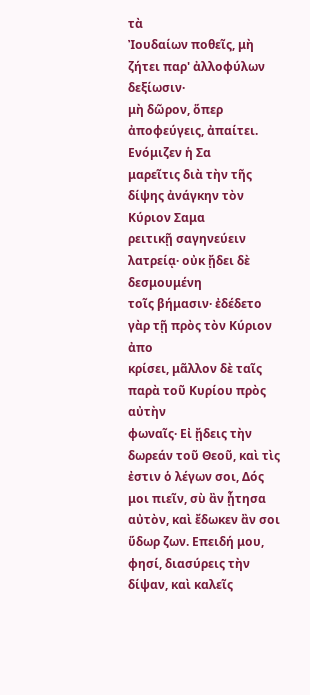τὰ
Ἰουδαίων ποθεῖς, μὴ ζήτει παρ' ἀλλοφύλων δεξίωσιν·
μὴ δῶρον, ὅπερ ἀποφεύγεις, ἀπαίτει. Ενόμιζεν ἡ Σα
μαρεῖτις διὰ τὴν τῆς δίψης ἀνάγκην τὸν Κύριον Σαμα
ρειτικῇ σαγηνεύειν λατρείᾳ· οὐκ ᾔδει δὲ δεσμουμένη
τοῖς βήμασιν· ἐδέδετο γὰρ τῇ πρὸς τὸν Κύριον ἀπο
κρίσει, μᾶλλον δὲ ταῖς παρὰ τοῦ Κυρίου πρὸς αὐτὴν
φωναῖς· Εἰ ᾔδεις τὴν δωρεάν τοῦ Θεοῦ, καὶ τὶς
ἐστιν ὁ λέγων σοι, Δός μοι πιεῖν, σὺ ἂν ᾖτησα
αὐτὸν, καὶ ἔδωκεν ἂν σοι ὕδωρ ζων. Επειδή μου,
φησί, διασύρεις τὴν δίψαν, καὶ καλεῖς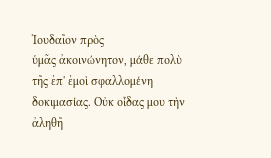Ἰουδαῖον πρὸς
ὑμᾶς ἀκοινώνητον, μάθε πολὺ τῆς ἐπ' ἐμοὶ σφαλλομένη
δοκιμασίας. Οὐκ οἶδας μου τὴν ἀληθῆ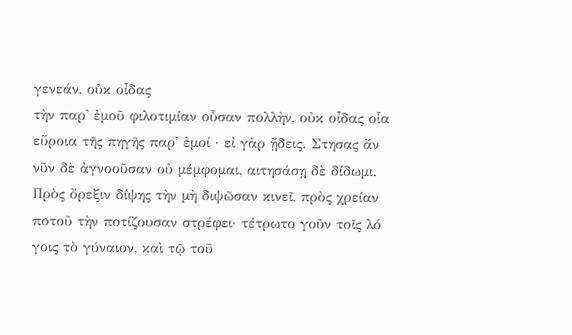γενεάν, οὐκ οἶδας
τὴν παρ' ἐμοῦ φιλοτιμίαν οὖσαν πολλὴν, οὐκ οἶδας οἷα
εὕροια τῆς πηγῆς παρ' ἐμοί · εἰ γὰρ ᾔδεις. Στησας ἄν
νῦν δὲ ἀγνοοῦσαν οὐ μέμφομαι, αιτησάσῃ δὲ δίδωμι.
Πρὸς ὄρεξιν δίψης τὴν μὴ διψῶσαν κινεῖ, πρὸς χρείαν
ποτοῦ τὴν ποτίζουσαν στρέφει· τέτρωτο γοῦν τοῖς λό
γοις τὸ γύναιον, καὶ τῷ τοῦ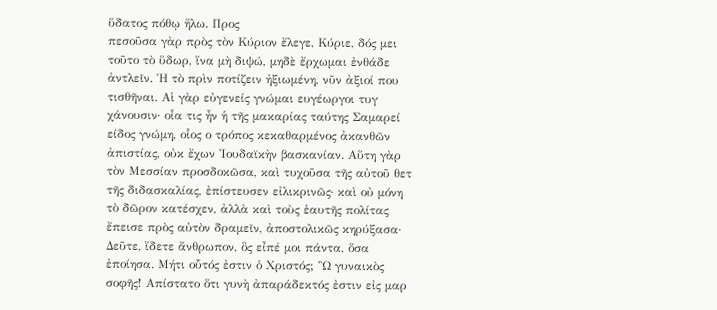ὕδατος πόθῳ ἥλω. Προς
πεσοῦσα γὰρ πρὸς τὸν Κύριον ἔλεγε, Κύριε, δός μει
τοῦτο τὸ ὕδωρ, ἵνα μὴ διψώ, μηδὲ ἔρχωμαι ἐνθάδε
ἀντλεῖν. Ἡ τὸ πρὶν ποτίζειν ἠξιωμένη, νῦν ἀξιοί που
τισθῆναι. Αἱ γὰρ εὐγενείς γνώμαι ευγέωργοι τυγ
χάνουσιν· οἷα τις ἦν ἡ τῆς μακαρίας ταύτης Σαμαρεί
είδος γνώμη, οἷος ο τρόπος κεκαθαρμένος ἀκανθῶν
ἀπιστίας, οὐκ ἔχων Ἰουδαϊκὴν βασκανίαν. Αὕτη γὰρ
τὸν Μεσσίαν προσδοκῶσα, καὶ τυχοῦσα τῆς αὐτοῦ θετ
τῆς διδασκαλίας, ἐπίστευσεν εἰλικρινῶς· καὶ οὐ μόνη
τὸ δῶρον κατέσχεν, ἀλλὰ καὶ τοὺς ἑαυτῆς πολίτας
ἔπεισε πρὸς αὐτὸν δραμεῖν, ἀποστολικῶς κηρύξασα·
Δεῦτε, ἴδετε ἄνθρωπον, ὃς εἶπέ μοι πάντα, ὅσα
ἐποίησα. Μήτι οὗτός ἐστιν ὁ Χριστός; Ὢ γυναικὸς
σοφῆς! Απίστατο ὅτι γυνὴ ἀπαράδεκτός ἐστιν εἰς μαρ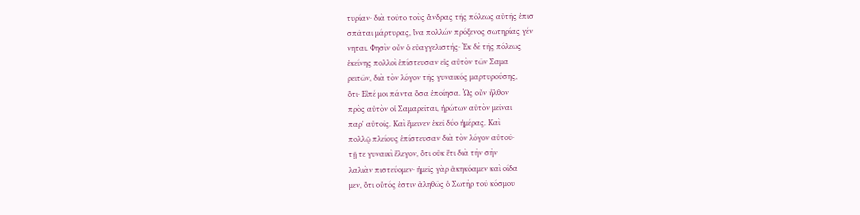τυρίαν· διὰ τοῦτο τοὺς ἄνδρας τῆς πόλεως αὐτῆς ἐπισ
σπᾶται μάρτυρας, ἵνα πολλών πρόξενος σωτηρίας γέν
νηται. Φησὶν οὖν ὁ εὐαγγελιστής· Ἐκ δὲ τῆς πόλεως
ἐκείνης πολλοὶ ἐπίστευσαν εἰς αὐτὸν τῶν Σαμα
ρειτῶν, διὰ τὸν λόγον τῆς γυναικός μαρτυρούσης,
ὅτι· Εἶπέ μοι πάντα ὅσα ἐποίησα. Ὡς οὖν ἦλθον
πρὸς αὐτὸν οἱ Σαμαρεῖται, ἠρώτων αὐτὸν μεῖναι
παρ' αὐτοῖς. Καὶ ἔμεινεν ἐκεῖ δύο ἡμέρας. Καὶ
πολλῷ πλείους ἐπίστευσαν διὰ τὸν λόγον αὐτοῦ·
τῇ τε γυναικὶ ἔλεγον, ὅτι οὐκ ἔτι διὰ τὴν σὴν
λαλιὰν πιστεύομεν· ἡμεῖς γὰρ ἀκηκόαμεν καὶ οίδα
μεν, ὅτι οὗτός ἐστιν ἀληθῶς ὁ Σωτὴρ τοῦ κόσμου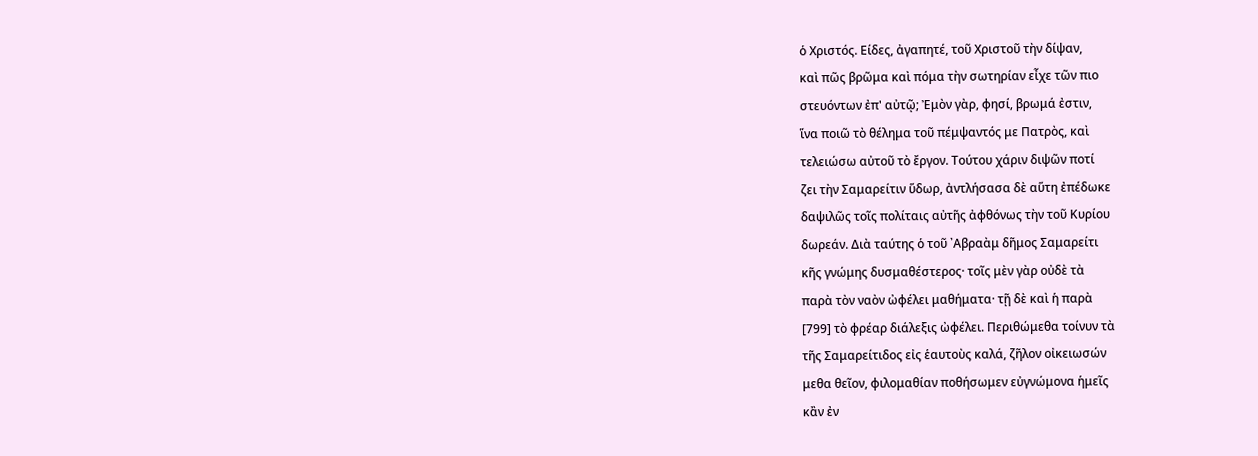ὁ Χριστός. Είδες, ἀγαπητέ, τοῦ Χριστοῦ τὴν δίψαν,
καὶ πῶς βρῶμα καὶ πόμα τὴν σωτηρίαν εἶχε τῶν πιο
στευόντων ἐπ' αὐτῷ; Ἐμὸν γὰρ, φησί, βρωμά ἐστιν,
ἵνα ποιῶ τὸ θέλημα τοῦ πέμψαντός με Πατρὸς, καὶ
τελειώσω αὐτοῦ τὸ ἔργον. Τούτου χάριν διψῶν ποτί
ζει τὴν Σαμαρείτιν ὕδωρ, ἀντλήσασα δὲ αὕτη ἐπέδωκε
δαψιλῶς τοῖς πολίταις αὐτῆς ἀφθόνως τὴν τοῦ Κυρίου
δωρεάν. Διὰ ταύτης ὁ τοῦ ᾿Αβραὰμ δῆμος Σαμαρείτι
κῆς γνώμης δυσμαθέστερος· τοῖς μὲν γὰρ οὐδὲ τὰ
παρὰ τὸν ναὸν ὠφέλει μαθήματα· τῇ δὲ καὶ ἡ παρὰ
[799] τὸ φρέαρ διάλεξις ὠφέλει. Περιθώμεθα τοίνυν τὰ
τῆς Σαμαρείτιδος εἰς ἑαυτοὺς καλά, ζῆλον οἰκειωσών
μεθα θεῖον, φιλομαθίαν ποθήσωμεν εὐγνώμονα ἡμεῖς
κἂν ἐν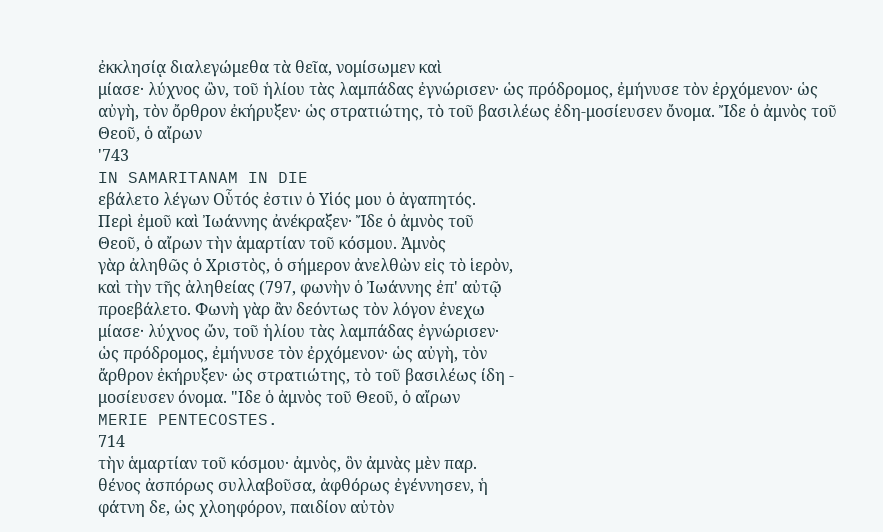ἐκκλησίᾳ διαλεγώμεθα τὰ θεῖα, νομίσωμεν καὶ
μίασε· λύχνος ὢν, τοῦ ἡλίου τὰς λαμπάδας ἐγνώρισεν· ὡς πρόδρομος, ἐμήνυσε τὸν ἐρχόμενον· ὡς αὐγὴ, τὸν ὄρθρον ἐκήρυξεν· ὡς στρατιώτης, τὸ τοῦ βασιλέως ἐδη-μοσίευσεν ὄνομα. Ἴδε ὁ ἀμνὸς τοῦ Θεοῦ, ὁ αἴρων
'743
IN SAMARITANAM IN DIE
εβάλετο λέγων Οὗτός ἐστιν ὁ Υἱός μου ὁ ἀγαπητός.
Περὶ ἐμοῦ καὶ Ἰωάννης ἀνέκραξεν· Ἴδε ὁ ἀμνὸς τοῦ
Θεοῦ, ὁ αἴρων τὴν ἁμαρτίαν τοῦ κόσμου. Ἀμνὸς
γὰρ ἀληθῶς ὁ Χριστὸς, ὁ σήμερον ἀνελθὼν εἰς τὸ ἱερὸν,
καὶ τὴν τῆς ἀληθείας (797, φωνὴν ὁ Ἰωάννης ἐπ' αὐτῷ
προεβάλετο. Φωνὴ γὰρ ἂν δεόντως τὸν λόγον ἐνεχω
μίασε· λύχνος ὤν, τοῦ ἡλίου τὰς λαμπάδας ἐγνώρισεν·
ὡς πρόδρομος, ἐμήνυσε τὸν ἐρχόμενον· ὡς αὐγὴ, τὸν
ἄρθρον ἐκήρυξεν· ὡς στρατιώτης, τὸ τοῦ βασιλέως ίδη -
μοσίευσεν όνομα. "Ιδε ὁ ἀμνὸς τοῦ Θεοῦ, ὁ αἴρων
MERIE PENTECOSTES.
714
τὴν ἁμαρτίαν τοῦ κόσμου· ἀμνὸς, ὃν ἀμνὰς μὲν παρ.
θένος ἀσπόρως συλλαβοῦσα, ἀφθόρως ἐγέννησεν, ἡ
φάτνη δε, ὡς χλοηφόρον, παιδίον αὐτὸν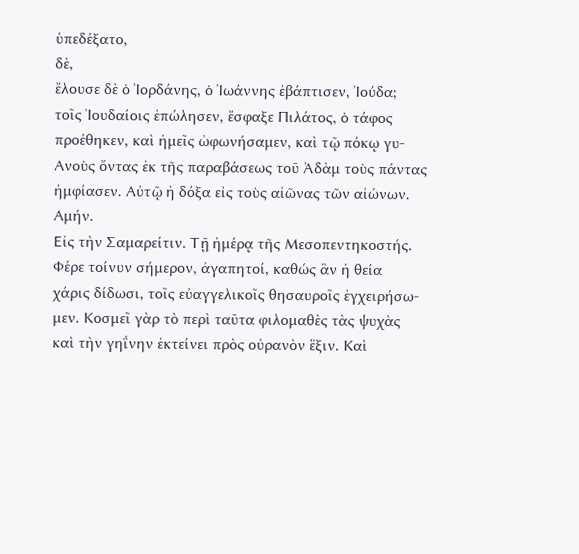ὑπεδέξατο,
δὲ,
ἔλουσε δὲ ὁ Ἰορδάνης, ὁ Ἰωάννης ἐβάπτισεν, Ἰούδα;
τοῖς Ἰουδαίοις ἐπώλησεν, ἔσφαξε Πιλάτος, ὁ τάφος
προέθηκεν, καὶ ἡμεῖς ὠφωνήσαμεν, καὶ τῷ πόκῳ γυ-
Ανοὺς ὄντας ἐκ τῆς παραβάσεως τοῦ Ἀδὰμ τοὺς πάντας
ἡμφίασεν. Αὐτῷ ἡ δόξα εἰς τοὺς αἰῶνας τῶν αἰώνων.
Αμήν.
Εἰς τὴν Σαμαρείτιν. Τῇ ἡμέρᾳ τῆς Μεσοπεντηκοστής.
Φέρε τοίνυν σήμερον, ἀγαπητοί, καθώς ἂν ἡ θεία
χάρις δίδωσι, τοῖς εὐαγγελικοῖς θησαυροῖς ἐγχειρήσω-
μεν. Κοσμεῖ γὰρ τὸ περὶ ταῦτα φιλομαθὲς τὰς ψυχὰς
καὶ τὴν γηΐνην ἐκτείνει πρὸς οὐρανὸν ἕξιν. Καὶ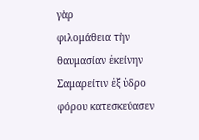γὰρ
φιλομάθεια τὴν θαυμασίαν ἐκείνην Σαμαρείτιν ἐξ ὑδρο
φόρου κατεσκεύασεν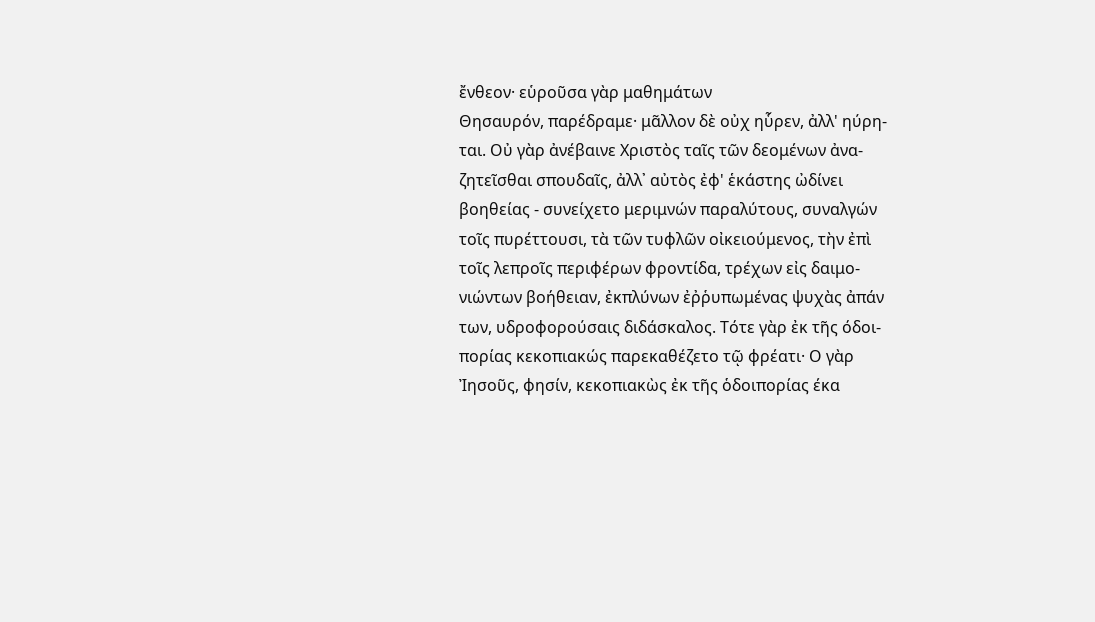ἔνθεον· εὑροῦσα γὰρ μαθημάτων
Θησαυρόν, παρέδραμε· μᾶλλον δὲ οὐχ ηὗρεν, ἀλλ' ηύρη-
ται. Οὐ γὰρ ἀνέβαινε Χριστὸς ταῖς τῶν δεομένων ἀνα-
ζητεῖσθαι σπουδαῖς, ἀλλ᾽ αὐτὸς ἐφ' ἑκάστης ὠδίνει
βοηθείας - συνείχετο μεριμνών παραλύτους, συναλγών
τοῖς πυρέττουσι, τὰ τῶν τυφλῶν οἰκειούμενος, τὴν ἐπὶ
τοῖς λεπροῖς περιφέρων φροντίδα, τρέχων εἰς δαιμο-
νιώντων βοήθειαν, ἐκπλύνων ἐῤῥυπωμένας ψυχὰς ἀπάν
των, υδροφορούσαις διδάσκαλος. Τότε γὰρ ἐκ τῆς όδοι-
πορίας κεκοπιακώς παρεκαθέζετο τῷ φρέατι· Ο γὰρ
Ἰησοῦς, φησίν, κεκοπιακὼς ἐκ τῆς ὁδοιπορίας έκα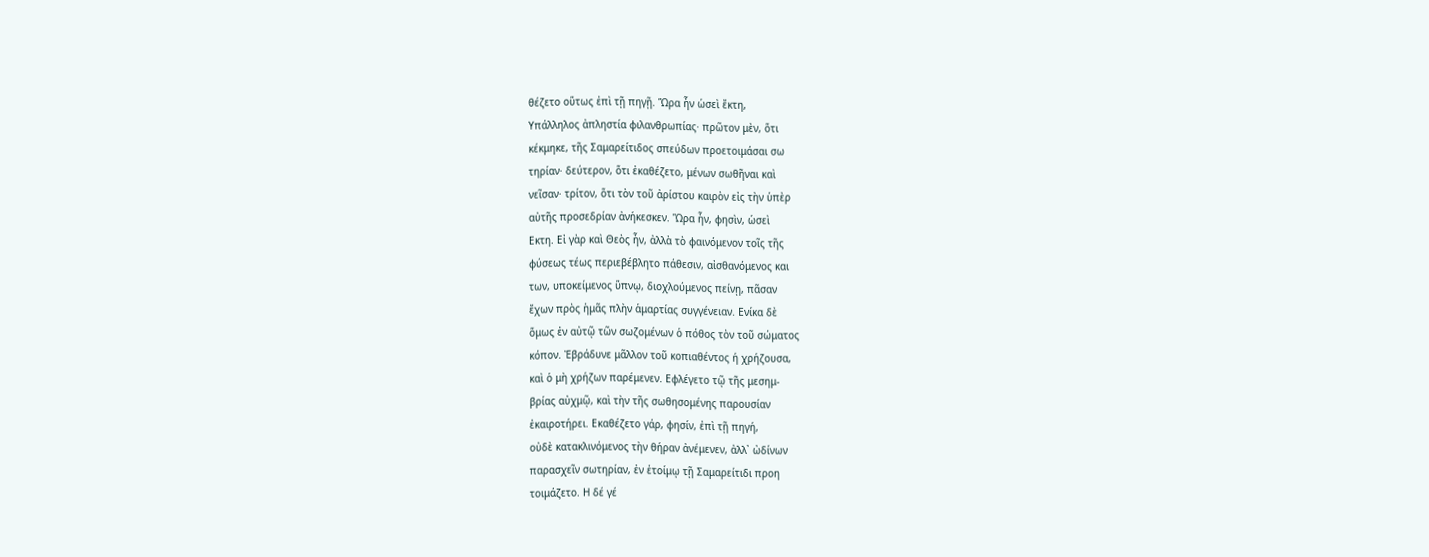θέζετο οὕτως ἐπὶ τῇ πηγῇ. Ὥρα ἦν ὡσεὶ ἔκτη,
Υπάλληλος ἀπληστία φιλανθρωπίας· πρῶτον μὲν, ὅτι
κέκμηκε, τῆς Σαμαρείτιδος σπεύδων προετοιμάσαι σω
τηρίαν· δεύτερον, ὅτι ἐκαθέζετο, μένων σωθῆναι καὶ
νεῖσαν· τρίτον, ὅτι τὸν τοῦ ἀρίστου καιρὸν εἰς τὴν ὑπὲρ
αὐτῆς προσεδρίαν ἀνήκεσκεν. Ὥρα ἦν, φησὶν, ὡσεὶ
Εκτη. Εἰ γὰρ καὶ Θεὸς ἦν, ἀλλὰ τὸ φαινόμενον τοῖς τῆς
φύσεως τέως περιεβέβλητο πάθεσιν, αἰσθανόμενος και
των, υποκείμενος ὕπνῳ, διοχλούμενος πείνῃ, πᾶσαν
ἔχων πρὸς ἡμᾶς πλὴν ἁμαρτίας συγγένειαν. Ενίκα δὲ
ὅμως ἐν αὐτῷ τῶν σωζομένων ὁ πόθος τὸν τοῦ σώματος
κόπον. Ἐβράδυνε μᾶλλον τοῦ κοπιαθέντος ή χρήζουσα,
καὶ ὁ μὴ χρήζων παρέμενεν. Εφλέγετο τῷ τῆς μεσημ-
βρίας αὐχμῷ, καὶ τὴν τῆς σωθησομένης παρουσίαν
ἐκαιροτήρει. Εκαθέζετο γάρ, φησίν, ἐπὶ τῇ πηγή,
οὐδὲ κατακλινόμενος τὴν θήραν ἀνέμενεν, ἀλλ᾽ ὠδίνων
παρασχεῖν σωτηρίαν, ἐν ἑτοίμῳ τῇ Σαμαρείτιδι προη
τοιμάζετο. Η δέ γέ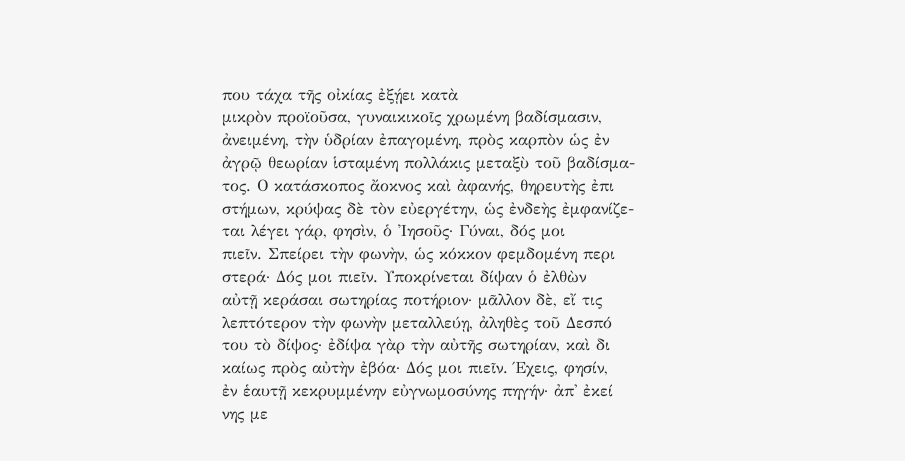που τάχα τῆς οἰκίας ἐξῄει κατὰ
μικρὸν προϊοῦσα, γυναικικοῖς χρωμένη βαδίσμασιν,
ἀνειμένη, τὴν ὑδρίαν ἐπαγομένη, πρὸς καρπὸν ὡς ἐν
ἀγρῷ θεωρίαν ἱσταμένη πολλάκις μεταξὺ τοῦ βαδίσμα-
τος. Ο κατάσκοπος ἄοκνος καὶ ἀφανής, θηρευτὴς ἐπι
στήμων, κρύψας δὲ τὸν εὐεργέτην, ὡς ἐνδεὴς ἐμφανίζε-
ται λέγει γάρ, φησὶν, ὁ Ἰησοῦς· Γύναι, δός μοι
πιεῖν. Σπείρει τὴν φωνὴν, ὡς κόκκον φεμδομένη περι
στερά· Δός μοι πιεῖν. Υποκρίνεται δίψαν ὁ ἐλθὼν
αὐτῇ κεράσαι σωτηρίας ποτήριον· μᾶλλον δὲ, εἴ τις
λεπτότερον τὴν φωνὴν μεταλλεύῃ, ἀληθὲς τοῦ Δεσπό
του τὸ δίψος· ἐδίψα γὰρ τὴν αὐτῆς σωτηρίαν, καὶ δι
καίως πρὸς αὐτὴν ἐβόα· Δός μοι πιεῖν. Έχεις, φησίν,
ἐν ἑαυτῇ κεκρυμμένην εὐγνωμοσύνης πηγήν· ἀπ' ἐκεί
νης με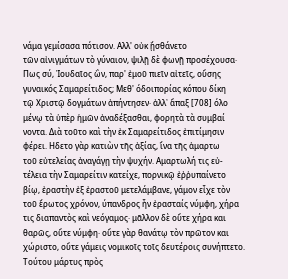νάμα γεμίσασα πότισον. Αλλ' οὐκ ᾔσθάνετο
τῶν αἰνιγμάτων τὸ γύναιον, ψιλῇ δὲ φωνῇ προσέχουσα·
Πως σύ, Ἰουδαῖος ὢν, παρ' ἐμοῦ πιεῖν αἰτεῖς, οὔσης
γυναικός Σαμαρείτιδος; Μεθ' όδοιπορίας κόπου δίκη
τῷ Χριστῷ δογμάτων ἀπήντησεν· ἀλλ᾽ ἅπαξ [708] όλο
μένῳ τὰ ὑπὲρ ἡμῶν ἀναδέξασθαι, φορητὰ τὰ συμβαί
νοντα. Διὰ τοῦτο καὶ τὴν ἐκ Σαμαρείτιδος ἐπιτίμησιν
φέρει. Ηδετο γὰρ κατιὼν τῆς ἀξίας, ἵνα τῆς ἁμαρτω
τοῦ εὐτελείας ἀναγάγῃ τὴν ψυχήν. Αμαρτωλή τις εὐ-
τέλεια τὴν Σαμαρείτιν κατείχε, πορνικῷ ἐῤῥυπαίνετο
βίῳ, ἐραστὴν ἐξ ἐραστοῦ μετελάμβανε, γάμον εἶχε τὸν
τοῦ ἔρωτος χρόνον, ύπανδρος ἦν ἐρασταίς νύμφη, χήρα
τις διαπαντὸς καὶ νεόγαμος· μᾶλλον δὲ οὔτε χήρα και
θαρῶς, οὔτε νύμφη· οὔτε γὰρ θανάτῳ τὸν πρῶτον και
χώριστο, οὔτε γάμεις νομικοῖς τοῖς δευτέροις συνήπτετο.
Τούτου μάρτυς πρὸς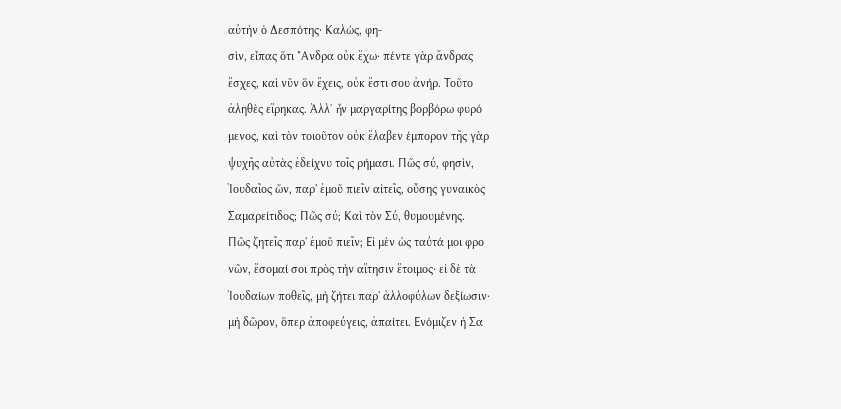αὐτὴν ὁ Δεσπότης· Καλώς, φη-
σὶν, εἶπας ὅτι "Ανδρα οὐκ ἔχω· πέντε γὰρ ἄνδρας
ἔσχες, καὶ νῦν ὅν ἔχεις, οὐκ ἔστι σου ἀνήρ. Τοῦτο
ἀληθὲς εἴρηκας. Ἀλλ᾽ ἦν μαργαρίτης βορβόρω φυρό
μενος, καὶ τὸν τοιοῦτον οὐκ ἔλαβεν έμπορον τῆς γὰρ
ψυχῆς αὐτὰς ἐδείχνυ τοῖς ρήμασι. Πῶς σύ, φησὶν,
Ἰουδαῖος ὤν, παρ' ἐμοῦ πιεῖν αἰτεῖς, οὔσης γυναικὸς
Σαμαρείτιδος; Πῶς σύ; Καὶ τὸν Σύ, θυμουμένης.
Πῶς ζητεῖς παρ' ἐμοῦ πιεῖν; Εἰ μὲν ὡς ταύτά μοι φρο
νῶν, ἔσομαί σοι πρὸς τὴν αἴτησιν ἕτοιμος· εἰ δὲ τὰ
Ἰουδαίων ποθεῖς, μὴ ζήτει παρ' ἀλλοφύλων δεξίωσιν·
μὴ δῶρον, ὅπερ ἀποφεύγεις, ἀπαίτει. Ενόμιζεν ἡ Σα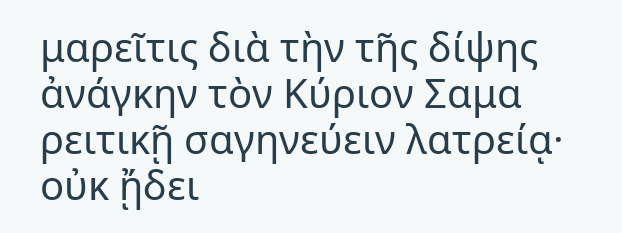μαρεῖτις διὰ τὴν τῆς δίψης ἀνάγκην τὸν Κύριον Σαμα
ρειτικῇ σαγηνεύειν λατρείᾳ· οὐκ ᾔδει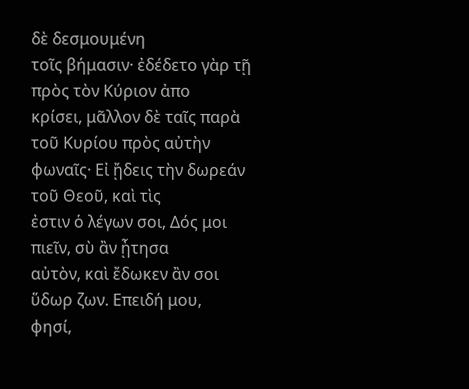δὲ δεσμουμένη
τοῖς βήμασιν· ἐδέδετο γὰρ τῇ πρὸς τὸν Κύριον ἀπο
κρίσει, μᾶλλον δὲ ταῖς παρὰ τοῦ Κυρίου πρὸς αὐτὴν
φωναῖς· Εἰ ᾔδεις τὴν δωρεάν τοῦ Θεοῦ, καὶ τὶς
ἐστιν ὁ λέγων σοι, Δός μοι πιεῖν, σὺ ἂν ᾖτησα
αὐτὸν, καὶ ἔδωκεν ἂν σοι ὕδωρ ζων. Επειδή μου,
φησί,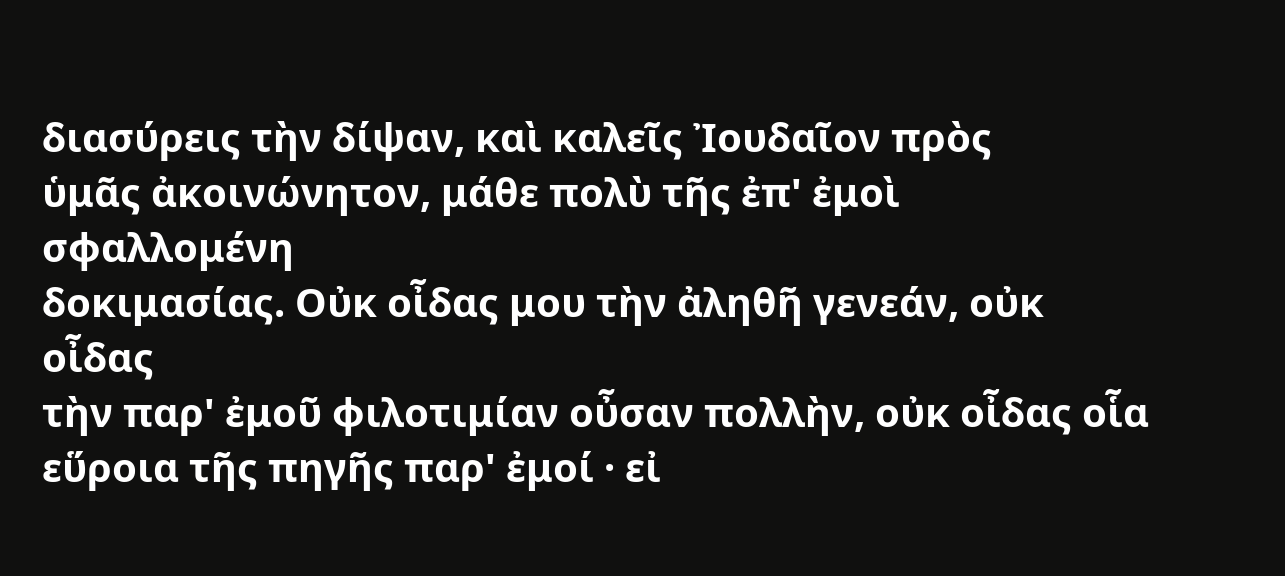διασύρεις τὴν δίψαν, καὶ καλεῖς Ἰουδαῖον πρὸς
ὑμᾶς ἀκοινώνητον, μάθε πολὺ τῆς ἐπ' ἐμοὶ σφαλλομένη
δοκιμασίας. Οὐκ οἶδας μου τὴν ἀληθῆ γενεάν, οὐκ οἶδας
τὴν παρ' ἐμοῦ φιλοτιμίαν οὖσαν πολλὴν, οὐκ οἶδας οἷα
εὕροια τῆς πηγῆς παρ' ἐμοί · εἰ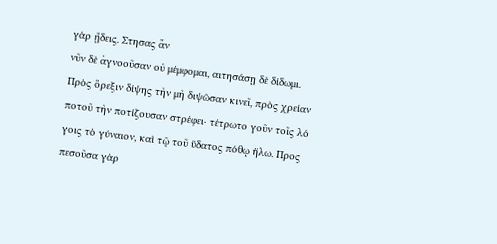γὰρ ᾔδεις. Στησας ἄν
νῦν δὲ ἀγνοοῦσαν οὐ μέμφομαι, αιτησάσῃ δὲ δίδωμι.
Πρὸς ὄρεξιν δίψης τὴν μὴ διψῶσαν κινεῖ, πρὸς χρείαν
ποτοῦ τὴν ποτίζουσαν στρέφει· τέτρωτο γοῦν τοῖς λό
γοις τὸ γύναιον, καὶ τῷ τοῦ ὕδατος πόθῳ ἥλω. Προς
πεσοῦσα γὰρ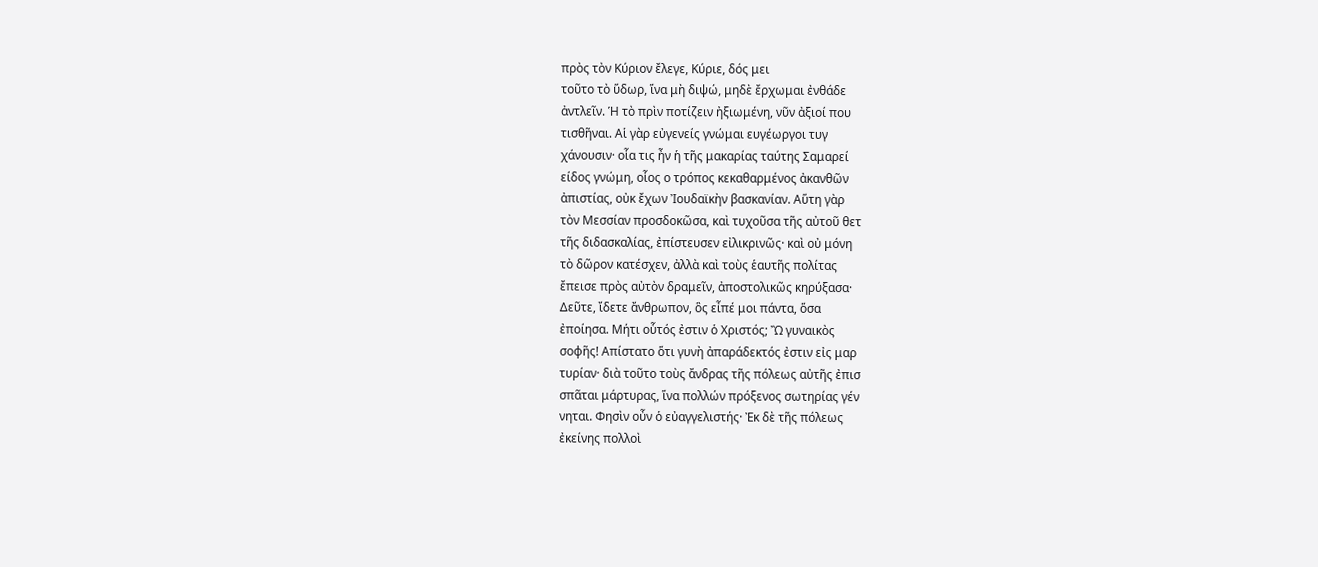πρὸς τὸν Κύριον ἔλεγε, Κύριε, δός μει
τοῦτο τὸ ὕδωρ, ἵνα μὴ διψώ, μηδὲ ἔρχωμαι ἐνθάδε
ἀντλεῖν. Ἡ τὸ πρὶν ποτίζειν ἠξιωμένη, νῦν ἀξιοί που
τισθῆναι. Αἱ γὰρ εὐγενείς γνώμαι ευγέωργοι τυγ
χάνουσιν· οἷα τις ἦν ἡ τῆς μακαρίας ταύτης Σαμαρεί
είδος γνώμη, οἷος ο τρόπος κεκαθαρμένος ἀκανθῶν
ἀπιστίας, οὐκ ἔχων Ἰουδαϊκὴν βασκανίαν. Αὕτη γὰρ
τὸν Μεσσίαν προσδοκῶσα, καὶ τυχοῦσα τῆς αὐτοῦ θετ
τῆς διδασκαλίας, ἐπίστευσεν εἰλικρινῶς· καὶ οὐ μόνη
τὸ δῶρον κατέσχεν, ἀλλὰ καὶ τοὺς ἑαυτῆς πολίτας
ἔπεισε πρὸς αὐτὸν δραμεῖν, ἀποστολικῶς κηρύξασα·
Δεῦτε, ἴδετε ἄνθρωπον, ὃς εἶπέ μοι πάντα, ὅσα
ἐποίησα. Μήτι οὗτός ἐστιν ὁ Χριστός; Ὢ γυναικὸς
σοφῆς! Απίστατο ὅτι γυνὴ ἀπαράδεκτός ἐστιν εἰς μαρ
τυρίαν· διὰ τοῦτο τοὺς ἄνδρας τῆς πόλεως αὐτῆς ἐπισ
σπᾶται μάρτυρας, ἵνα πολλών πρόξενος σωτηρίας γέν
νηται. Φησὶν οὖν ὁ εὐαγγελιστής· Ἐκ δὲ τῆς πόλεως
ἐκείνης πολλοὶ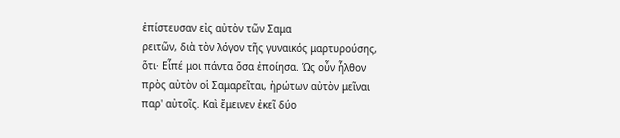ἐπίστευσαν εἰς αὐτὸν τῶν Σαμα
ρειτῶν, διὰ τὸν λόγον τῆς γυναικός μαρτυρούσης,
ὅτι· Εἶπέ μοι πάντα ὅσα ἐποίησα. Ὡς οὖν ἦλθον
πρὸς αὐτὸν οἱ Σαμαρεῖται, ἠρώτων αὐτὸν μεῖναι
παρ' αὐτοῖς. Καὶ ἔμεινεν ἐκεῖ δύο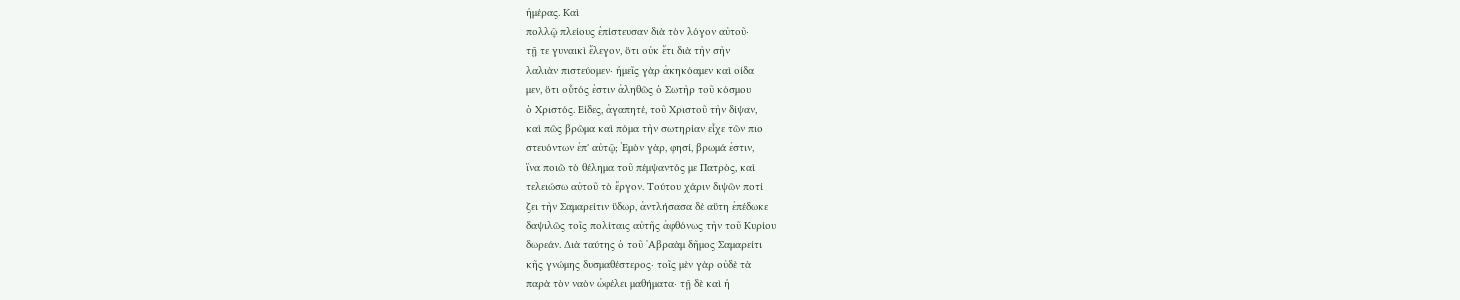ἡμέρας. Καὶ
πολλῷ πλείους ἐπίστευσαν διὰ τὸν λόγον αὐτοῦ·
τῇ τε γυναικὶ ἔλεγον, ὅτι οὐκ ἔτι διὰ τὴν σὴν
λαλιὰν πιστεύομεν· ἡμεῖς γὰρ ἀκηκόαμεν καὶ οίδα
μεν, ὅτι οὗτός ἐστιν ἀληθῶς ὁ Σωτὴρ τοῦ κόσμου
ὁ Χριστός. Είδες, ἀγαπητέ, τοῦ Χριστοῦ τὴν δίψαν,
καὶ πῶς βρῶμα καὶ πόμα τὴν σωτηρίαν εἶχε τῶν πιο
στευόντων ἐπ' αὐτῷ; Ἐμὸν γὰρ, φησί, βρωμά ἐστιν,
ἵνα ποιῶ τὸ θέλημα τοῦ πέμψαντός με Πατρὸς, καὶ
τελειώσω αὐτοῦ τὸ ἔργον. Τούτου χάριν διψῶν ποτί
ζει τὴν Σαμαρείτιν ὕδωρ, ἀντλήσασα δὲ αὕτη ἐπέδωκε
δαψιλῶς τοῖς πολίταις αὐτῆς ἀφθόνως τὴν τοῦ Κυρίου
δωρεάν. Διὰ ταύτης ὁ τοῦ ᾿Αβραὰμ δῆμος Σαμαρείτι
κῆς γνώμης δυσμαθέστερος· τοῖς μὲν γὰρ οὐδὲ τὰ
παρὰ τὸν ναὸν ὠφέλει μαθήματα· τῇ δὲ καὶ ἡ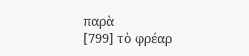παρὰ
[799] τὸ φρέαρ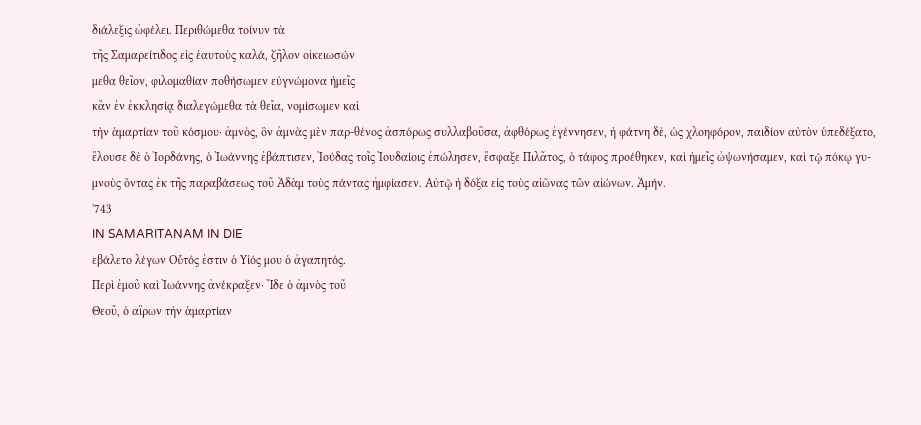διάλεξις ὠφέλει. Περιθώμεθα τοίνυν τὰ
τῆς Σαμαρείτιδος εἰς ἑαυτοὺς καλά, ζῆλον οἰκειωσών
μεθα θεῖον, φιλομαθίαν ποθήσωμεν εὐγνώμονα ἡμεῖς
κἂν ἐν ἐκκλησίᾳ διαλεγώμεθα τὰ θεῖα, νομίσωμεν καὶ
τὴν ἁμαρτίαν τοῦ κόσμου· ἀμνὸς, ὃν ἀμνὰς μὲν παρ-θένος ἀσπόρως συλλαβοῦσα, ἀφθόρως ἐγέννησεν, ἡ φάτνη δὲ, ὡς χλοηφόρον, παιδίον αὐτὸν ὑπεδέξατο, ἔλουσε δὲ ὁ Ἰορδάνης, ὁ Ἰωάννης ἐβάπτισεν, Ἰούδας τοῖς Ἰουδαίοις ἐπώλησεν, ἔσφαξε Πιλᾶτος, ὁ τάφος προέθηκεν, καὶ ἡμεῖς ὠψωνήσαμεν, καὶ τῷ πόκῳ γυ-μνοὺς ὄντας ἐκ τῆς παραβάσεως τοῦ Ἀδὰμ τοὺς πάντας ἠμφίασεν. Αὐτῷ ἡ δόξα εἰς τοὺς αἰῶνας τῶν αἰώνων. Ἀμήν.
'743
IN SAMARITANAM IN DIE
εβάλετο λέγων Οὗτός ἐστιν ὁ Υἱός μου ὁ ἀγαπητός.
Περὶ ἐμοῦ καὶ Ἰωάννης ἀνέκραξεν· Ἴδε ὁ ἀμνὸς τοῦ
Θεοῦ, ὁ αἴρων τὴν ἁμαρτίαν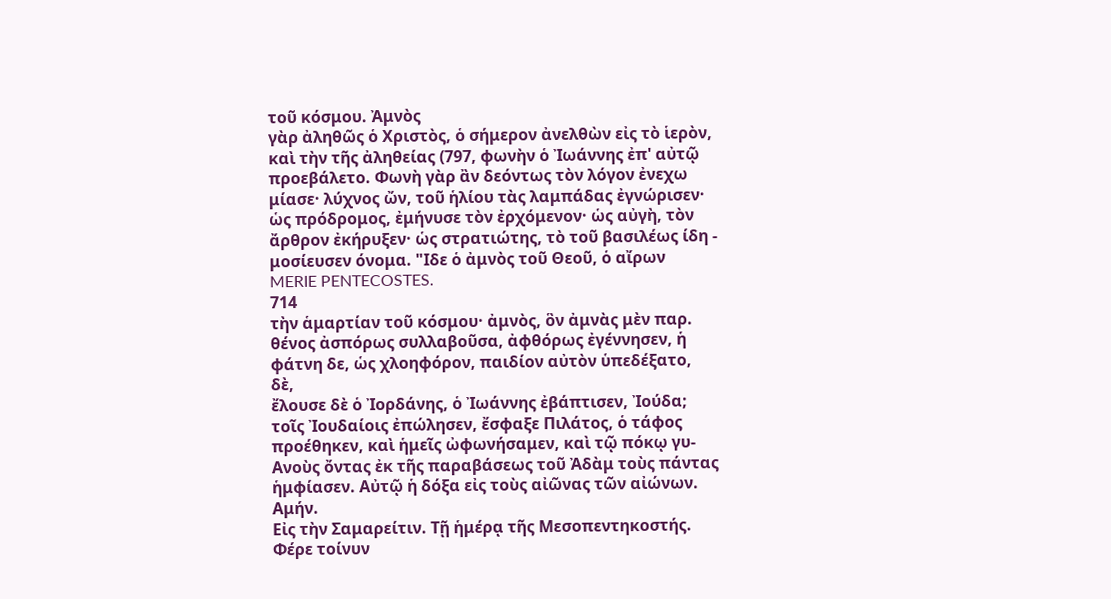τοῦ κόσμου. Ἀμνὸς
γὰρ ἀληθῶς ὁ Χριστὸς, ὁ σήμερον ἀνελθὼν εἰς τὸ ἱερὸν,
καὶ τὴν τῆς ἀληθείας (797, φωνὴν ὁ Ἰωάννης ἐπ' αὐτῷ
προεβάλετο. Φωνὴ γὰρ ἂν δεόντως τὸν λόγον ἐνεχω
μίασε· λύχνος ὤν, τοῦ ἡλίου τὰς λαμπάδας ἐγνώρισεν·
ὡς πρόδρομος, ἐμήνυσε τὸν ἐρχόμενον· ὡς αὐγὴ, τὸν
ἄρθρον ἐκήρυξεν· ὡς στρατιώτης, τὸ τοῦ βασιλέως ίδη -
μοσίευσεν όνομα. "Ιδε ὁ ἀμνὸς τοῦ Θεοῦ, ὁ αἴρων
MERIE PENTECOSTES.
714
τὴν ἁμαρτίαν τοῦ κόσμου· ἀμνὸς, ὃν ἀμνὰς μὲν παρ.
θένος ἀσπόρως συλλαβοῦσα, ἀφθόρως ἐγέννησεν, ἡ
φάτνη δε, ὡς χλοηφόρον, παιδίον αὐτὸν ὑπεδέξατο,
δὲ,
ἔλουσε δὲ ὁ Ἰορδάνης, ὁ Ἰωάννης ἐβάπτισεν, Ἰούδα;
τοῖς Ἰουδαίοις ἐπώλησεν, ἔσφαξε Πιλάτος, ὁ τάφος
προέθηκεν, καὶ ἡμεῖς ὠφωνήσαμεν, καὶ τῷ πόκῳ γυ-
Ανοὺς ὄντας ἐκ τῆς παραβάσεως τοῦ Ἀδὰμ τοὺς πάντας
ἡμφίασεν. Αὐτῷ ἡ δόξα εἰς τοὺς αἰῶνας τῶν αἰώνων.
Αμήν.
Εἰς τὴν Σαμαρείτιν. Τῇ ἡμέρᾳ τῆς Μεσοπεντηκοστής.
Φέρε τοίνυν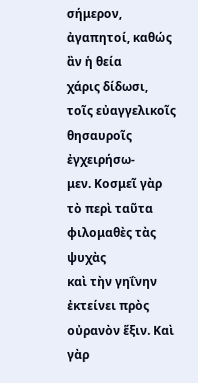σήμερον, ἀγαπητοί, καθώς ἂν ἡ θεία
χάρις δίδωσι, τοῖς εὐαγγελικοῖς θησαυροῖς ἐγχειρήσω-
μεν. Κοσμεῖ γὰρ τὸ περὶ ταῦτα φιλομαθὲς τὰς ψυχὰς
καὶ τὴν γηΐνην ἐκτείνει πρὸς οὐρανὸν ἕξιν. Καὶ γὰρ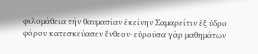φιλομάθεια τὴν θαυμασίαν ἐκείνην Σαμαρείτιν ἐξ ὑδρο
φόρου κατεσκεύασεν ἔνθεον· εὑροῦσα γὰρ μαθημάτων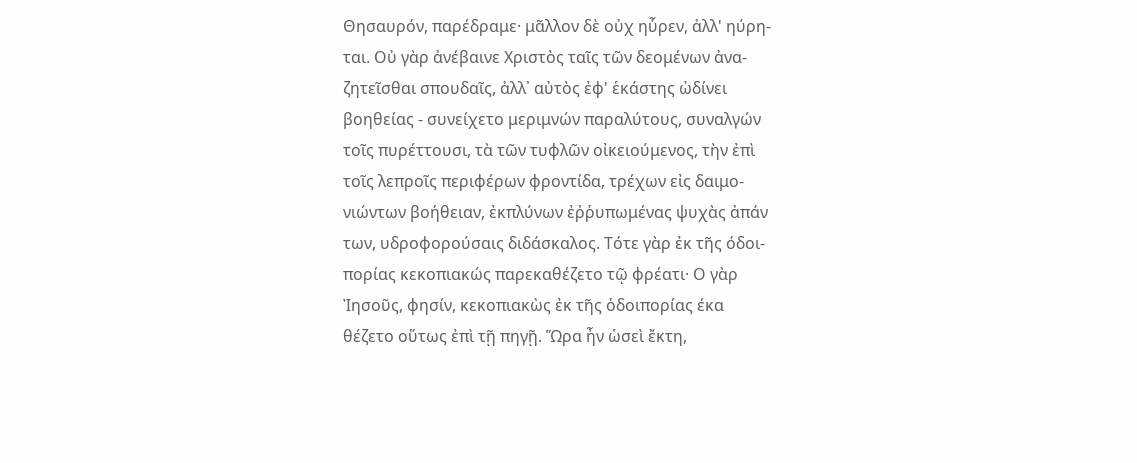Θησαυρόν, παρέδραμε· μᾶλλον δὲ οὐχ ηὗρεν, ἀλλ' ηύρη-
ται. Οὐ γὰρ ἀνέβαινε Χριστὸς ταῖς τῶν δεομένων ἀνα-
ζητεῖσθαι σπουδαῖς, ἀλλ᾽ αὐτὸς ἐφ' ἑκάστης ὠδίνει
βοηθείας - συνείχετο μεριμνών παραλύτους, συναλγών
τοῖς πυρέττουσι, τὰ τῶν τυφλῶν οἰκειούμενος, τὴν ἐπὶ
τοῖς λεπροῖς περιφέρων φροντίδα, τρέχων εἰς δαιμο-
νιώντων βοήθειαν, ἐκπλύνων ἐῤῥυπωμένας ψυχὰς ἀπάν
των, υδροφορούσαις διδάσκαλος. Τότε γὰρ ἐκ τῆς όδοι-
πορίας κεκοπιακώς παρεκαθέζετο τῷ φρέατι· Ο γὰρ
Ἰησοῦς, φησίν, κεκοπιακὼς ἐκ τῆς ὁδοιπορίας έκα
θέζετο οὕτως ἐπὶ τῇ πηγῇ. Ὥρα ἦν ὡσεὶ ἔκτη,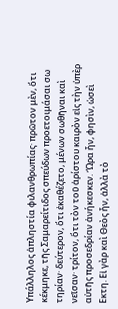Υπάλληλος ἀπληστία φιλανθρωπίας· πρῶτον μὲν, ὅτι
κέκμηκε, τῆς Σαμαρείτιδος σπεύδων προετοιμάσαι σω
τηρίαν· δεύτερον, ὅτι ἐκαθέζετο, μένων σωθῆναι καὶ
νεῖσαν· τρίτον, ὅτι τὸν τοῦ ἀρίστου καιρὸν εἰς τὴν ὑπὲρ
αὐτῆς προσεδρίαν ἀνήκεσκεν. Ὥρα ἦν, φησὶν, ὡσεὶ
Εκτη. Εἰ γὰρ καὶ Θεὸς ἦν, ἀλλὰ τὸ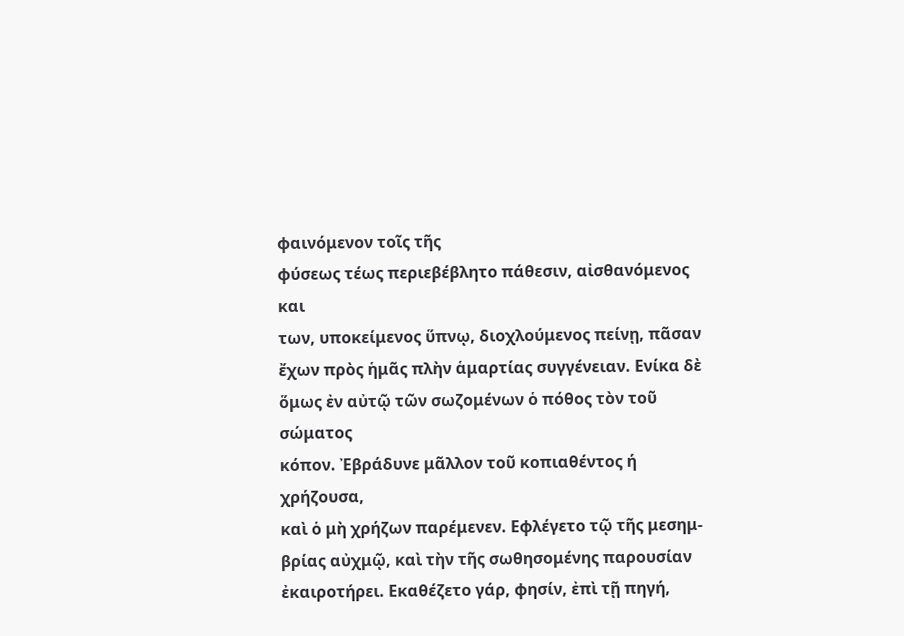φαινόμενον τοῖς τῆς
φύσεως τέως περιεβέβλητο πάθεσιν, αἰσθανόμενος και
των, υποκείμενος ὕπνῳ, διοχλούμενος πείνῃ, πᾶσαν
ἔχων πρὸς ἡμᾶς πλὴν ἁμαρτίας συγγένειαν. Ενίκα δὲ
ὅμως ἐν αὐτῷ τῶν σωζομένων ὁ πόθος τὸν τοῦ σώματος
κόπον. Ἐβράδυνε μᾶλλον τοῦ κοπιαθέντος ή χρήζουσα,
καὶ ὁ μὴ χρήζων παρέμενεν. Εφλέγετο τῷ τῆς μεσημ-
βρίας αὐχμῷ, καὶ τὴν τῆς σωθησομένης παρουσίαν
ἐκαιροτήρει. Εκαθέζετο γάρ, φησίν, ἐπὶ τῇ πηγή,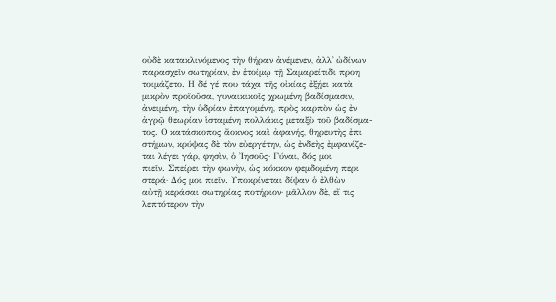οὐδὲ κατακλινόμενος τὴν θήραν ἀνέμενεν, ἀλλ᾽ ὠδίνων
παρασχεῖν σωτηρίαν, ἐν ἑτοίμῳ τῇ Σαμαρείτιδι προη
τοιμάζετο. Η δέ γέ που τάχα τῆς οἰκίας ἐξῄει κατὰ
μικρὸν προϊοῦσα, γυναικικοῖς χρωμένη βαδίσμασιν,
ἀνειμένη, τὴν ὑδρίαν ἐπαγομένη, πρὸς καρπὸν ὡς ἐν
ἀγρῷ θεωρίαν ἱσταμένη πολλάκις μεταξὺ τοῦ βαδίσμα-
τος. Ο κατάσκοπος ἄοκνος καὶ ἀφανής, θηρευτὴς ἐπι
στήμων, κρύψας δὲ τὸν εὐεργέτην, ὡς ἐνδεὴς ἐμφανίζε-
ται λέγει γάρ, φησὶν, ὁ Ἰησοῦς· Γύναι, δός μοι
πιεῖν. Σπείρει τὴν φωνὴν, ὡς κόκκον φεμδομένη περι
στερά· Δός μοι πιεῖν. Υποκρίνεται δίψαν ὁ ἐλθὼν
αὐτῇ κεράσαι σωτηρίας ποτήριον· μᾶλλον δὲ, εἴ τις
λεπτότερον τὴν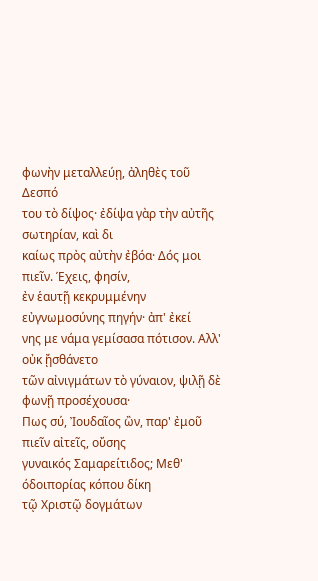φωνὴν μεταλλεύῃ, ἀληθὲς τοῦ Δεσπό
του τὸ δίψος· ἐδίψα γὰρ τὴν αὐτῆς σωτηρίαν, καὶ δι
καίως πρὸς αὐτὴν ἐβόα· Δός μοι πιεῖν. Έχεις, φησίν,
ἐν ἑαυτῇ κεκρυμμένην εὐγνωμοσύνης πηγήν· ἀπ' ἐκεί
νης με νάμα γεμίσασα πότισον. Αλλ' οὐκ ᾔσθάνετο
τῶν αἰνιγμάτων τὸ γύναιον, ψιλῇ δὲ φωνῇ προσέχουσα·
Πως σύ, Ἰουδαῖος ὢν, παρ' ἐμοῦ πιεῖν αἰτεῖς, οὔσης
γυναικός Σαμαρείτιδος; Μεθ' όδοιπορίας κόπου δίκη
τῷ Χριστῷ δογμάτων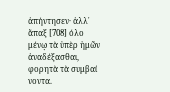ἀπήντησεν· ἀλλ᾽ ἅπαξ [708] όλο
μένῳ τὰ ὑπὲρ ἡμῶν ἀναδέξασθαι, φορητὰ τὰ συμβαί
νοντα.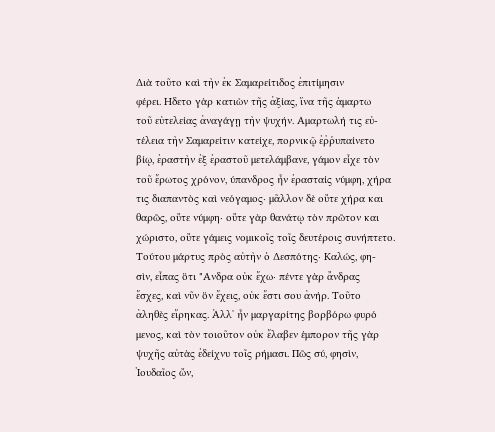Διὰ τοῦτο καὶ τὴν ἐκ Σαμαρείτιδος ἐπιτίμησιν
φέρει. Ηδετο γὰρ κατιὼν τῆς ἀξίας, ἵνα τῆς ἁμαρτω
τοῦ εὐτελείας ἀναγάγῃ τὴν ψυχήν. Αμαρτωλή τις εὐ-
τέλεια τὴν Σαμαρείτιν κατείχε, πορνικῷ ἐῤῥυπαίνετο
βίῳ, ἐραστὴν ἐξ ἐραστοῦ μετελάμβανε, γάμον εἶχε τὸν
τοῦ ἔρωτος χρόνον, ύπανδρος ἦν ἐρασταίς νύμφη, χήρα
τις διαπαντὸς καὶ νεόγαμος· μᾶλλον δὲ οὔτε χήρα και
θαρῶς, οὔτε νύμφη· οὔτε γὰρ θανάτῳ τὸν πρῶτον και
χώριστο, οὔτε γάμεις νομικοῖς τοῖς δευτέροις συνήπτετο.
Τούτου μάρτυς πρὸς αὐτὴν ὁ Δεσπότης· Καλώς, φη-
σὶν, εἶπας ὅτι "Ανδρα οὐκ ἔχω· πέντε γὰρ ἄνδρας
ἔσχες, καὶ νῦν ὅν ἔχεις, οὐκ ἔστι σου ἀνήρ. Τοῦτο
ἀληθὲς εἴρηκας. Ἀλλ᾽ ἦν μαργαρίτης βορβόρω φυρό
μενος, καὶ τὸν τοιοῦτον οὐκ ἔλαβεν έμπορον τῆς γὰρ
ψυχῆς αὐτὰς ἐδείχνυ τοῖς ρήμασι. Πῶς σύ, φησὶν,
Ἰουδαῖος ὤν,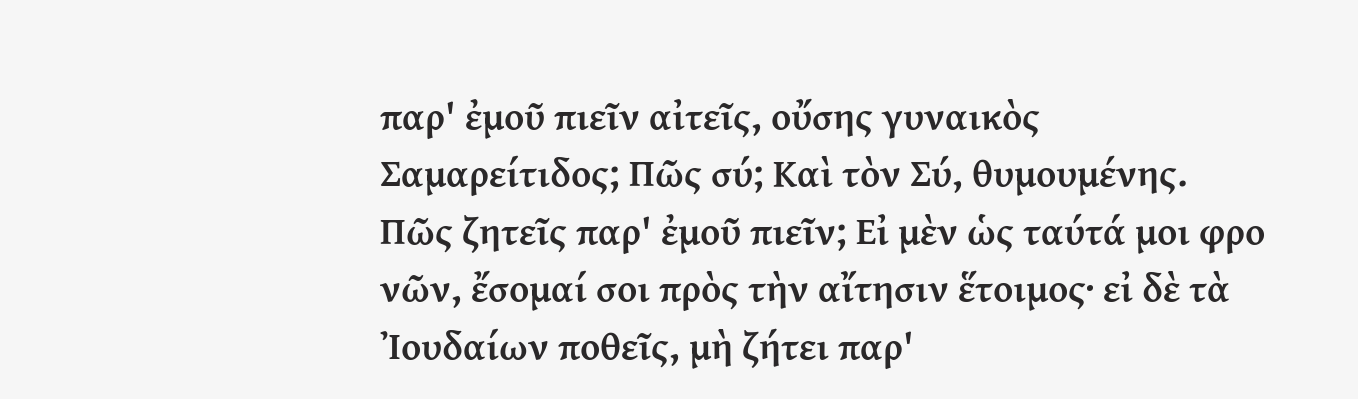παρ' ἐμοῦ πιεῖν αἰτεῖς, οὔσης γυναικὸς
Σαμαρείτιδος; Πῶς σύ; Καὶ τὸν Σύ, θυμουμένης.
Πῶς ζητεῖς παρ' ἐμοῦ πιεῖν; Εἰ μὲν ὡς ταύτά μοι φρο
νῶν, ἔσομαί σοι πρὸς τὴν αἴτησιν ἕτοιμος· εἰ δὲ τὰ
Ἰουδαίων ποθεῖς, μὴ ζήτει παρ'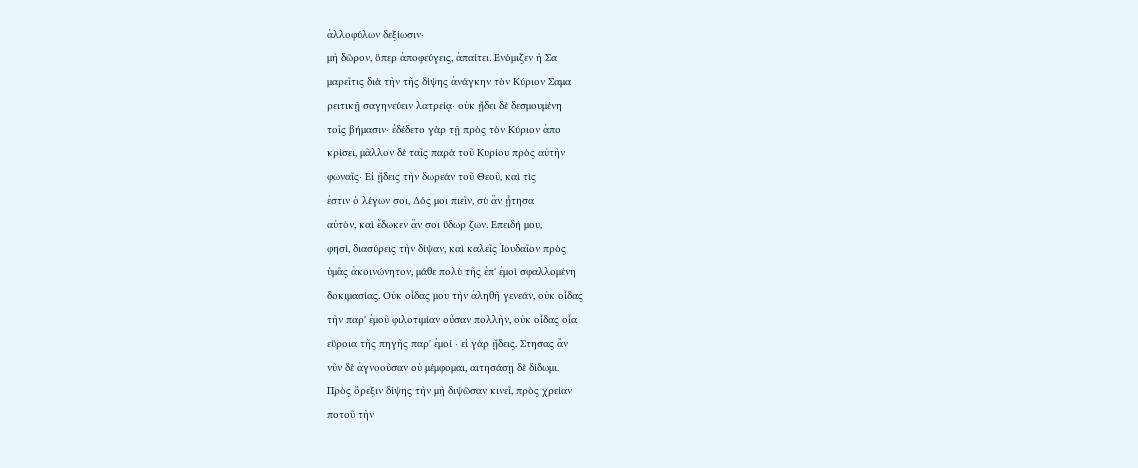ἀλλοφύλων δεξίωσιν·
μὴ δῶρον, ὅπερ ἀποφεύγεις, ἀπαίτει. Ενόμιζεν ἡ Σα
μαρεῖτις διὰ τὴν τῆς δίψης ἀνάγκην τὸν Κύριον Σαμα
ρειτικῇ σαγηνεύειν λατρείᾳ· οὐκ ᾔδει δὲ δεσμουμένη
τοῖς βήμασιν· ἐδέδετο γὰρ τῇ πρὸς τὸν Κύριον ἀπο
κρίσει, μᾶλλον δὲ ταῖς παρὰ τοῦ Κυρίου πρὸς αὐτὴν
φωναῖς· Εἰ ᾔδεις τὴν δωρεάν τοῦ Θεοῦ, καὶ τὶς
ἐστιν ὁ λέγων σοι, Δός μοι πιεῖν, σὺ ἂν ᾖτησα
αὐτὸν, καὶ ἔδωκεν ἂν σοι ὕδωρ ζων. Επειδή μου,
φησί, διασύρεις τὴν δίψαν, καὶ καλεῖς Ἰουδαῖον πρὸς
ὑμᾶς ἀκοινώνητον, μάθε πολὺ τῆς ἐπ' ἐμοὶ σφαλλομένη
δοκιμασίας. Οὐκ οἶδας μου τὴν ἀληθῆ γενεάν, οὐκ οἶδας
τὴν παρ' ἐμοῦ φιλοτιμίαν οὖσαν πολλὴν, οὐκ οἶδας οἷα
εὕροια τῆς πηγῆς παρ' ἐμοί · εἰ γὰρ ᾔδεις. Στησας ἄν
νῦν δὲ ἀγνοοῦσαν οὐ μέμφομαι, αιτησάσῃ δὲ δίδωμι.
Πρὸς ὄρεξιν δίψης τὴν μὴ διψῶσαν κινεῖ, πρὸς χρείαν
ποτοῦ τὴν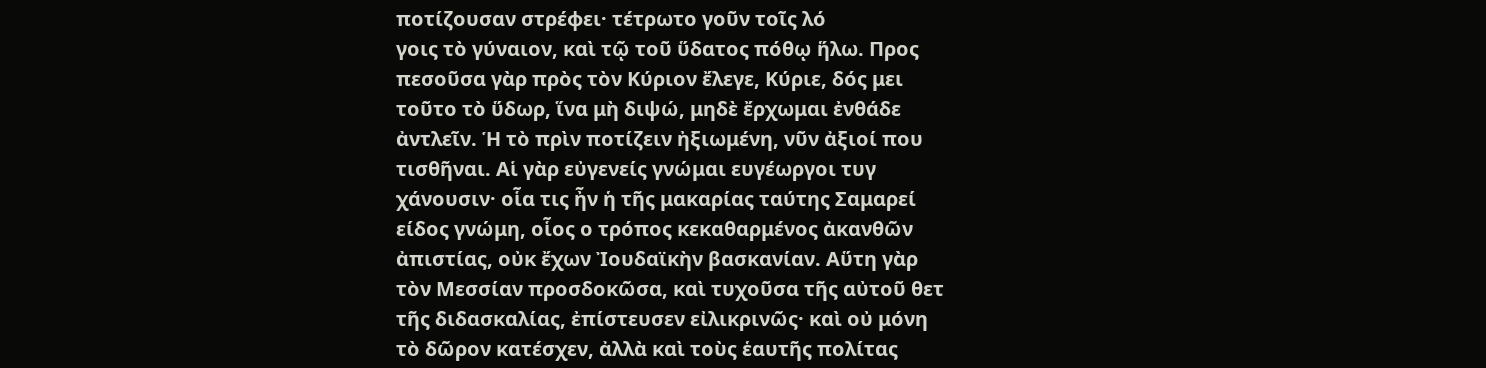ποτίζουσαν στρέφει· τέτρωτο γοῦν τοῖς λό
γοις τὸ γύναιον, καὶ τῷ τοῦ ὕδατος πόθῳ ἥλω. Προς
πεσοῦσα γὰρ πρὸς τὸν Κύριον ἔλεγε, Κύριε, δός μει
τοῦτο τὸ ὕδωρ, ἵνα μὴ διψώ, μηδὲ ἔρχωμαι ἐνθάδε
ἀντλεῖν. Ἡ τὸ πρὶν ποτίζειν ἠξιωμένη, νῦν ἀξιοί που
τισθῆναι. Αἱ γὰρ εὐγενείς γνώμαι ευγέωργοι τυγ
χάνουσιν· οἷα τις ἦν ἡ τῆς μακαρίας ταύτης Σαμαρεί
είδος γνώμη, οἷος ο τρόπος κεκαθαρμένος ἀκανθῶν
ἀπιστίας, οὐκ ἔχων Ἰουδαϊκὴν βασκανίαν. Αὕτη γὰρ
τὸν Μεσσίαν προσδοκῶσα, καὶ τυχοῦσα τῆς αὐτοῦ θετ
τῆς διδασκαλίας, ἐπίστευσεν εἰλικρινῶς· καὶ οὐ μόνη
τὸ δῶρον κατέσχεν, ἀλλὰ καὶ τοὺς ἑαυτῆς πολίτας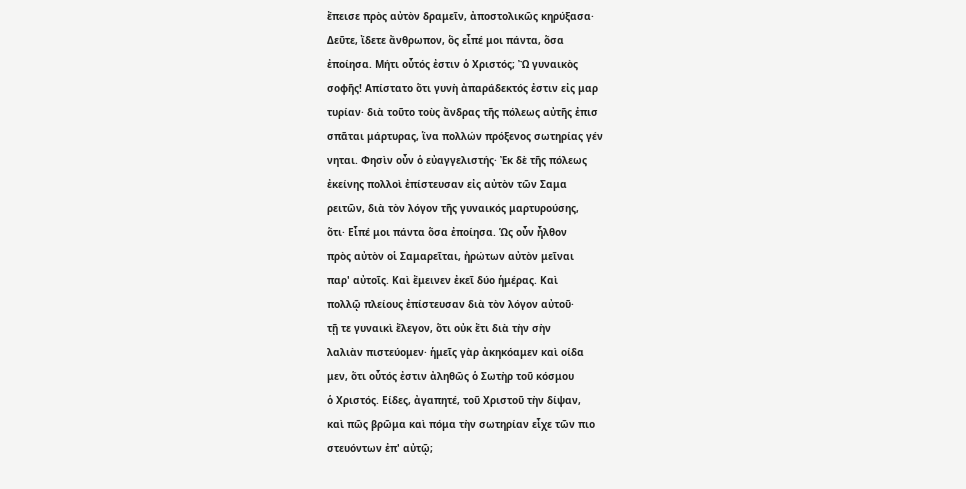ἔπεισε πρὸς αὐτὸν δραμεῖν, ἀποστολικῶς κηρύξασα·
Δεῦτε, ἴδετε ἄνθρωπον, ὃς εἶπέ μοι πάντα, ὅσα
ἐποίησα. Μήτι οὗτός ἐστιν ὁ Χριστός; Ὢ γυναικὸς
σοφῆς! Απίστατο ὅτι γυνὴ ἀπαράδεκτός ἐστιν εἰς μαρ
τυρίαν· διὰ τοῦτο τοὺς ἄνδρας τῆς πόλεως αὐτῆς ἐπισ
σπᾶται μάρτυρας, ἵνα πολλών πρόξενος σωτηρίας γέν
νηται. Φησὶν οὖν ὁ εὐαγγελιστής· Ἐκ δὲ τῆς πόλεως
ἐκείνης πολλοὶ ἐπίστευσαν εἰς αὐτὸν τῶν Σαμα
ρειτῶν, διὰ τὸν λόγον τῆς γυναικός μαρτυρούσης,
ὅτι· Εἶπέ μοι πάντα ὅσα ἐποίησα. Ὡς οὖν ἦλθον
πρὸς αὐτὸν οἱ Σαμαρεῖται, ἠρώτων αὐτὸν μεῖναι
παρ' αὐτοῖς. Καὶ ἔμεινεν ἐκεῖ δύο ἡμέρας. Καὶ
πολλῷ πλείους ἐπίστευσαν διὰ τὸν λόγον αὐτοῦ·
τῇ τε γυναικὶ ἔλεγον, ὅτι οὐκ ἔτι διὰ τὴν σὴν
λαλιὰν πιστεύομεν· ἡμεῖς γὰρ ἀκηκόαμεν καὶ οίδα
μεν, ὅτι οὗτός ἐστιν ἀληθῶς ὁ Σωτὴρ τοῦ κόσμου
ὁ Χριστός. Είδες, ἀγαπητέ, τοῦ Χριστοῦ τὴν δίψαν,
καὶ πῶς βρῶμα καὶ πόμα τὴν σωτηρίαν εἶχε τῶν πιο
στευόντων ἐπ' αὐτῷ;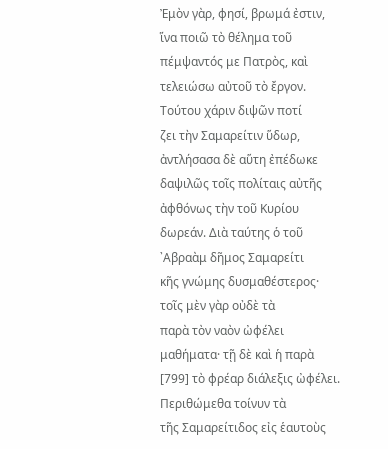Ἐμὸν γὰρ, φησί, βρωμά ἐστιν,
ἵνα ποιῶ τὸ θέλημα τοῦ πέμψαντός με Πατρὸς, καὶ
τελειώσω αὐτοῦ τὸ ἔργον. Τούτου χάριν διψῶν ποτί
ζει τὴν Σαμαρείτιν ὕδωρ, ἀντλήσασα δὲ αὕτη ἐπέδωκε
δαψιλῶς τοῖς πολίταις αὐτῆς ἀφθόνως τὴν τοῦ Κυρίου
δωρεάν. Διὰ ταύτης ὁ τοῦ ᾿Αβραὰμ δῆμος Σαμαρείτι
κῆς γνώμης δυσμαθέστερος· τοῖς μὲν γὰρ οὐδὲ τὰ
παρὰ τὸν ναὸν ὠφέλει μαθήματα· τῇ δὲ καὶ ἡ παρὰ
[799] τὸ φρέαρ διάλεξις ὠφέλει. Περιθώμεθα τοίνυν τὰ
τῆς Σαμαρείτιδος εἰς ἑαυτοὺς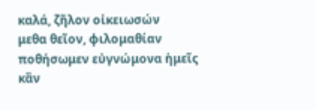καλά, ζῆλον οἰκειωσών
μεθα θεῖον, φιλομαθίαν ποθήσωμεν εὐγνώμονα ἡμεῖς
κἂν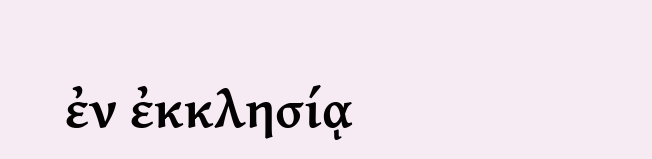ἐν ἐκκλησίᾳ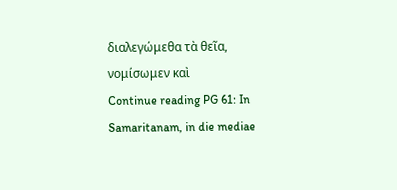διαλεγώμεθα τὰ θεῖα, νομίσωμεν καὶ
Continue reading PG 61: In Samaritanam, in die mediae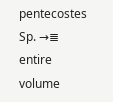pentecostes Sp. →≣ entire volume